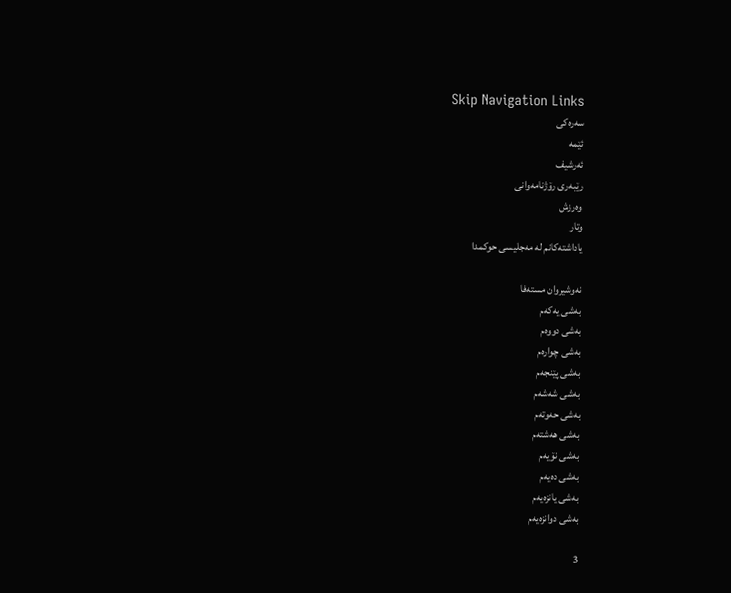Skip Navigation Links
سه‌ره‌کی
ئێمه‌
ئه‌رشیف
رێبه‌ری رۆژنامه‌وانی
وه‌رزش
وتار
یاداشته‌کانم له‌ مه‌جلیسی حوکمدا

نه‌وشیروان مسته‌فا
به‌شی یه‌که‌م
به‌شی دووه‌م
به‌شی چواره‌م
به‌شی پێنجه‌م
به‌شی شه‌شه‌م
به‌شی حه‌وته‌م
به‌شی هه‌شته‌م
به‌شی نۆیه‌م
به‌شی ده‌یه‌م
به‌شی یانزه‌یه‌م
به‌شی دوانزه‌یه‌م

3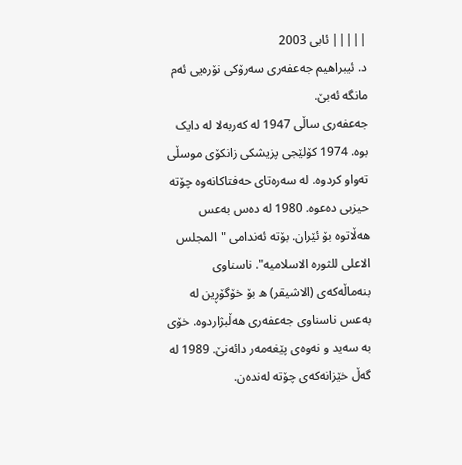||||| ئابی 2003
د. ئیبراهیم جه‌عفه‌ری‌ سه‌رۆكی‌ نۆره‌یی‌ ئه‌م مانگه‌ ئه‌بێ‌.
جه‌عفه‌ری ساڵی 1947 له‌ که‌ربه‌لا له‌ دایک بوه‌. 1974 کۆلێجی پزیشکی زانکۆی موسڵی ته‌واو کردوه‌. له‌ سه‌ره‌تای حه‌فتاکانه‌وه‌ چۆته‌ حیزبی ده‌عوه‌. 1980 له‌ ده‌س به‌عس هه‌ڵاتوه‌ بۆ ئێران. بۆته‌ ئه‌ندامی "المجلس الاعلی للثوره‌ الاسلامیه‌". ناسناوی بنه‌ماڵه‌که‌ی (الاشیقر) ه‌ بۆ خۆگۆڕین له‌ به‌عس ناسناوی جه‌عفه‌ری هه‌ڵبژاردوه‌. خۆی به‌ سه‌ید و نه‌وه‌ی پێغه‌مه‌ر دائه‌نێ. 1989 له‌ گه‌ڵ خێزانه‌که‌ی چۆته‌ له‌نده‌ن.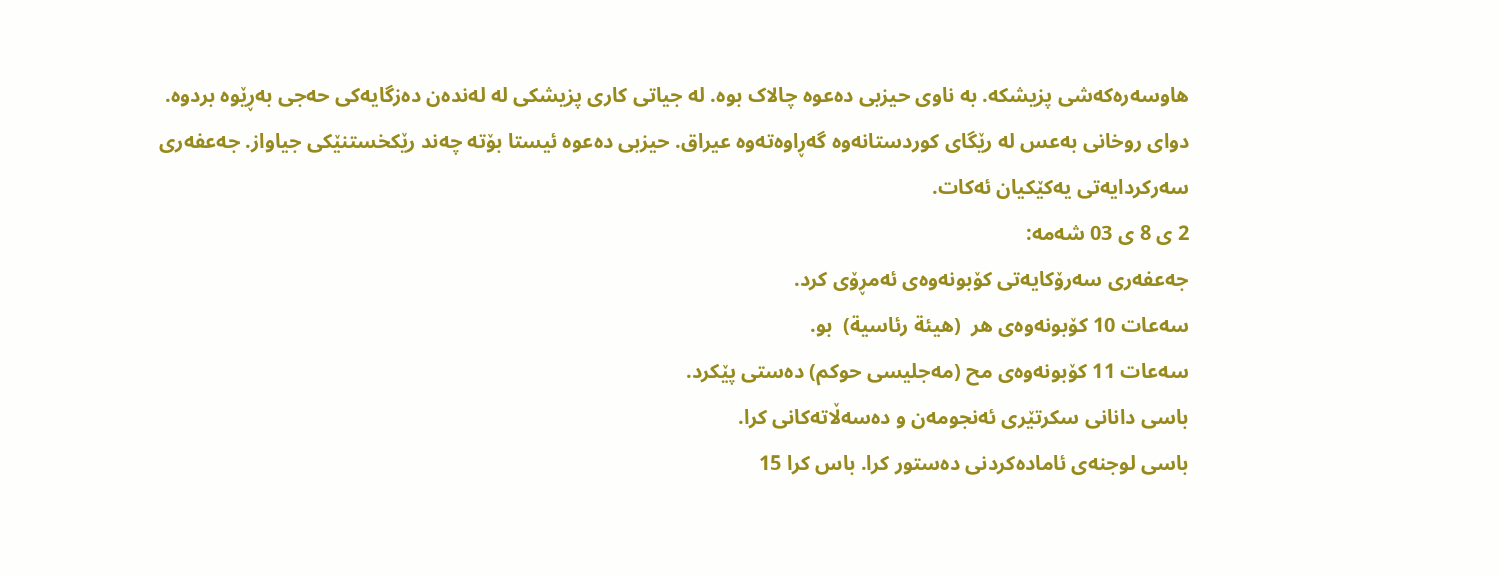هاوسه‌ره‌که‌شی پزیشکه‌. به‌ ناوی حیزبی ده‌عوه‌ چالاک بوه‌. له‌ جیاتی کاری پزیشکی له‌ له‌نده‌ن ده‌زگایه‌کی حه‌جی به‌ڕێوه‌ بردوه‌. دوای روخانی به‌عس له‌ رێگای کوردستانه‌وه‌ گه‌ڕاوه‌ته‌وه‌ عیراق. حیزبی ده‌عوه‌ ئیستا بۆته‌ چه‌ند رێکخستنێکی جیاواز. جه‌عفه‌ری سه‌رکردایه‌تی یه‌کێکیان ئه‌کات.
2 ی‌ 8 ی‌ 03 شه‌مه‌:
جه‌عفه‌ری‌ سه‌رۆكایه‌تی‌ كۆبونه‌وه‌ی‌ ئه‌مڕۆی‌ كرد.
سه‌عات 10 كۆبونه‌وه‌ی‌ هر  (هيئة رئاسية)  بو.
سه‌عات 11 كۆبونه‌وه‌ی‌ مح (مه‌جلیسی‌ حوكم) ده‌ستی‌ پێكرد.
باسی‌ دانانی‌ سكرتێری‌ ئه‌نجومه‌ن و ده‌سه‌ڵاته‌كانی‌ كرا.
باسی‌ لوجنه‌ی‌ ئاماده‌كردنی‌ ده‌ستور كرا. باس كرا 15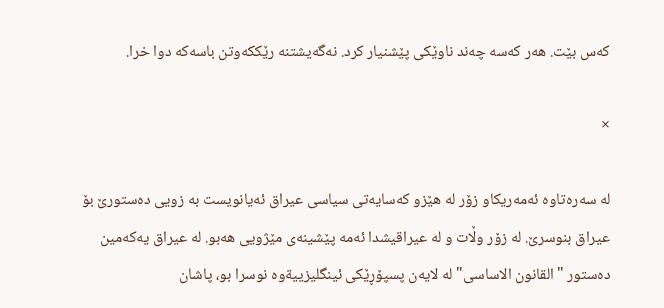كه‌س بێت. هه‌ر كه‌سه‌ چه‌ند ناوێكی‌ پێشنیار كرد. نه‌گه‌یشتنه‌ رێككه‌وتن باسه‌كه‌ دوا خرا.

×

له‌ سه‌ره‌تاوه‌ ئه‌مه‌ریكاو زۆر له‌ هێزو كه‌سایه‌تی‌ سیاسی‌ عیراق ئه‌یانویست به‌ زویی‌ ده‌ستورێ‌ بۆ عیراق بنوسرێ‌. له‌ زۆر وڵات و له‌ عیراقیشدا ئه‌مه‌ پێشینه‌ی‌ مێژویی‌ هه‌بو. له‌ عیراق یه‌كه‌مین ده‌ستور "القانون الاساسی‌" له‌ لایه‌ن پسپۆڕێكی‌ ئینگلیزيية‌وه‌ نوسرا بو، پاشان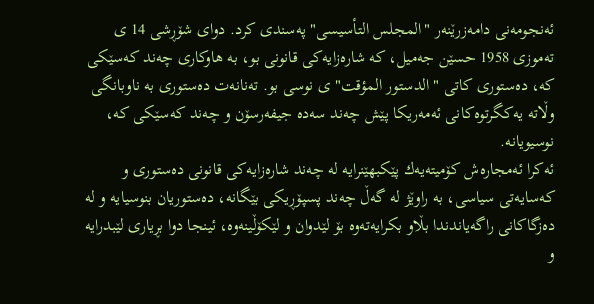ئه‌نجومه‌نی‌ دامه‌زرێنه‌ر "المجلس التأسیسی‌" په‌سندی‌ كرد. دوای‌ شۆڕشی‌ 14 ی‌ ته‌موزی‌ 1958 حسێن جه‌میل، كه‌ شاره‌زایه‌كی‌ قانونی‌ بو، به‌ هاوكاری‌ چه‌ند كه‌سێكی‌ كه‌، ده‌ستوری‌ كاتی‌ "الدستور المؤقت" ی‌ نوسی‌ بو. ته‌نانه‌ت ده‌ستوری‌ به‌ ناوبانگی‌ وڵاته‌ یه‌كگرتوه‌كانی‌ ئه‌مه‌ریكا پێش چه‌ند سه‌ده‌ جیفه‌رسۆن و چه‌ند كه‌سێكی‌ كه‌، نوسیویانه‌.
ئه‌كرا ئه‌مجاره‌ش كۆمیته‌یه‌ك پێكبهێنرایه‌ له‌ چه‌ند شاره‌زایه‌كی‌ قانونی‌ ده‌ستوری‌ و كه‌سایه‌تی‌ سیاسی‌، به‌ راوێژ له‌ گه‌ڵ‌ چه‌ند پسپۆڕيكى‌ بێگانه‌، ده‌ستوریان بنوسیایه‌ و له‌ ده‌زگاكانی‌ راگه‌یاندندا بڵاو بكرایه‌ته‌وه‌ بۆ لێدوان و لێكۆڵینه‌وه‌، ئینجا دوا بڕیاری‌ لێبدرایه‌ و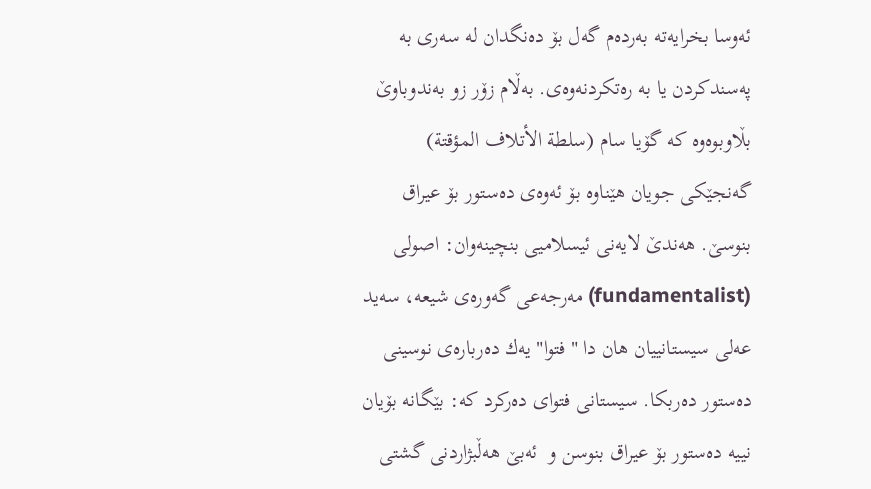ئه‌وسا بخرایه‌ته‌ به‌رده‌م گه‌ل بۆ ده‌نگدان له‌ سه‌ری‌ به‌ په‌سندكردن‌ یا به‌ ره‌تكردنه‌وه‌ی‌. به‌ڵام زۆر زو به‌ندوباوێ‌ بڵاوبوه‌وه‌ كه‌ گۆیا سام (سلطة الأتلاف المؤقتة)  گه‌نجێكی‌ جویان هێناوه‌ بۆ ئه‌وه‌ی‌ ده‌ستور بۆ عیراق بنوسێ‌. هه‌ندێ‌ لایه‌نی‌ ئیسلاميى بنچینه‌وان: اصولی (fundamentalist) مه‌رجه‌عی‌ گه‌وره‌ی‌ شیعه‌، سه‌ید عه‌لی‌ سیستانييان هان دا "فتوا" یه‌ك ده‌رباره‌ی‌ نوسینی‌ ده‌ستور ده‌ربكا. سیستانی‌ فتوای‌ ده‌ركرد كه‌: بێگانه‌ بۆیان نیيه‌ ده‌ستور بۆ عیراق بنوسن و  ئه‌بێ‌ هه‌ڵبژاردنی‌ گشتی‌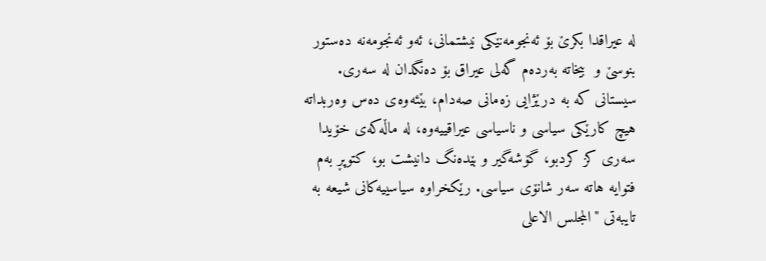له‌ عیراقدا بكرێ‌ بۆ ئه‌نجومه‌نێكی‌ نیشتمانی‌، ئه‌و ئه‌نجومه‌نه‌ ده‌ستور بنوسێ‌ و  بیخاته‌ به‌رده‌م گه‌لی‌ عیراق بۆ ده‌نگدان له‌ سه‌ری‌.
سیستانی‌ كه‌ به‌ درێژایی‌ زه‌مانی‌ صه‌دام، بێئه‌وه‌ی‌ ده‌س وه‌ربداته‌ هیچ كارێكی‌ سیاسی‌ و ناسیاسی‌ عیراقیيه‌وه‌، له‌ ماڵه‌كه‌ی‌ خۆیدا سه‌ری‌ كز كردبو، گۆشه‌گیر و بێده‌نگ دانیشت بو، كتوپڕ به‌م فتوایه‌ هاته‌ سه‌ر شانۆی‌ سیاسی‌. رێكخراوه‌ سیاسیيه‌كانی‌ شیعه‌ به‌ تایبه‌تی‌ "المجلس الاعلی‌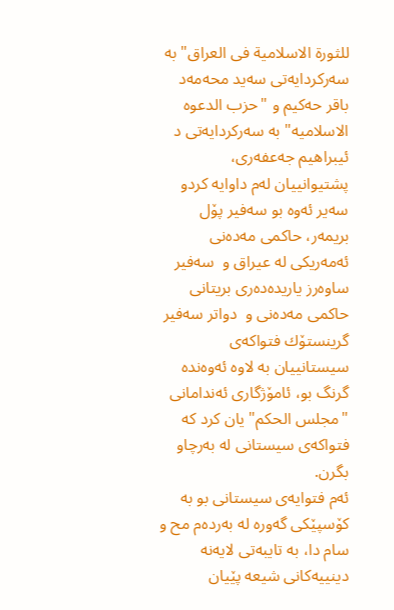للثورة‌ الاسلامیة‌ فی‌ العراق" به‌ سه‌ركردایه‌تی‌ سه‌ید محه‌مه‌د باقر حه‌كیم و "حزب الدعوه‌ الاسلامیه‌" به‌ سه‌ركردایه‌تی‌ د ئیبراهیم جه‌عفه‌ری‌، پشتیوانیيان له‌م داوایه‌ كردو سه‌یر ئه‌وه‌ بو سه‌فیر پۆل بریمه‌ر، حاكمی‌ مه‌ده‌نی‌ ئه‌مه‌ریكی‌ له‌ عیراق و  سه‌فیر ساوه‌رز یاریده‌ده‌ری‌ بریتانی‌ حاكمی‌ مه‌ده‌نی‌ و  دواتر سه‌فیر گرینستۆك فتواكه‌ی‌ سیستانیيان به‌ لاوه‌ ئه‌وه‌نده‌ گرنگ بو، ئامۆژگاری‌ ئه‌ندامانی‌ "مجلس الحكم" یان كرد كه‌ فتواكه‌ی‌ سیستانی‌ له‌ به‌رچاو بگرن.
ئه‌م فتوایه‌ی‌ سیستانی‌ بو به‌ كۆسپێكی‌ گه‌وره‌ له‌ به‌رده‌م مح و سام دا، به‌ تایبه‌تی‌ لایه‌نه‌ دینييه‌كانی‌ شیعه‌ پێیان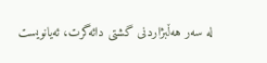له‌ سه‌ر هه‌ڵبژاردنی‌ گشتی‌ دائه‌گرت، ئه‌یانویست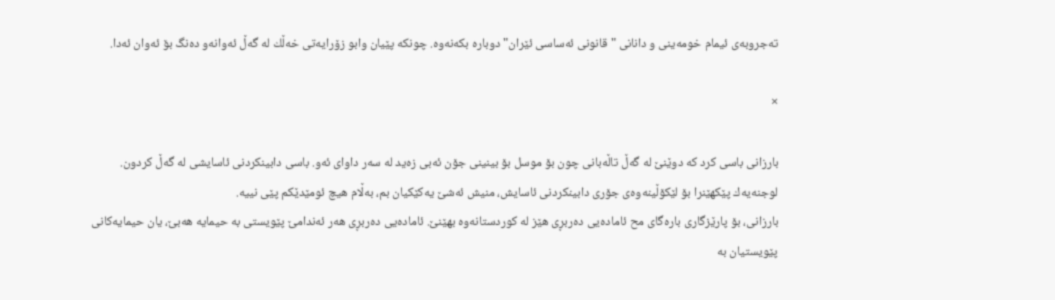ته‌جروبه‌ی‌ ئیمام خومه‌ینی‌ و دانانی‌ "قانونی‌ ئه‌ساسی‌ ئێران" دوباره‌ بكه‌نه‌وه‌. چونكه‌ پێیان وابو زۆرایه‌تی‌ خه‌ڵك له‌ گه‌ڵ‌ ئه‌وانه‌و ده‌نگ بۆ ئه‌وان ئه‌دا.

×

بارزانی باسی‌ كرد كه‌ دوێنێ‌ له‌ گه‌ڵ‌ تاڵه‌بانی چون بۆ موسل بۆ بینینی‌ جۆن ئه‌بی‌ زه‌ید له‌ سه‌ر داوای‌ ئه‌و. باسی‌ دابینكردنی‌ ئاسایشی‌ له‌ گه‌ڵ‌ كردون. لوجنه‌یه‌ك پێكهێنرا بۆ لێكۆڵینه‌وه‌ی‌ جۆری‌ دابینكردنی‌ ئاسایش، منیش ئه‌شێ‌ یه‌كێكیان بم، به‌ڵام هیچ ئومێدێكم پێی‌ نیيه‌.
بارزانی، بۆ پارێزگاری‌ باره‌گای‌ مح ئاماده‌یی‌ ده‌ربڕی‌ هێز له‌ كوردستانه‌وه‌ بهێنێ‌. ئاماده‌یی‌ ده‌ربڕی‌ هه‌ر ئه‌ندامێ‌ پێویستی‌ به‌ حیمایه‌ هه‌بێ‌، یان حیمایه‌كانی‌ پێویستیان به‌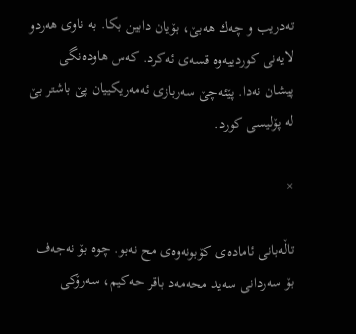ته‌دریب و چه‌ك هه‌بێ‌، بۆیان دابین بكا. به‌ ناوی‌ هه‌ردو لایه‌نی‌ كوردیيه‌وه‌ قسه‌ی‌ ئه‌كرد. كه‌س هاوده‌نگی‌ پیشان نه‌دا. پێئه‌چێ‌ سه‌ربازی‌ ئه‌مه‌ریكیيان پێ‌ باشتر بێ‌ له‌ پۆلیسی‌ كورد.

×

تاڵه‌بانی ئاماده‌ی‌ كۆبونه‌وه‌ی‌ مح نه‌بو. چوه‌ بۆ نه‌جه‌ف بۆ سه‌ردانی‌ سه‌ید محه‌مه‌د باقر حه‌كیم، سه‌رۆكی‌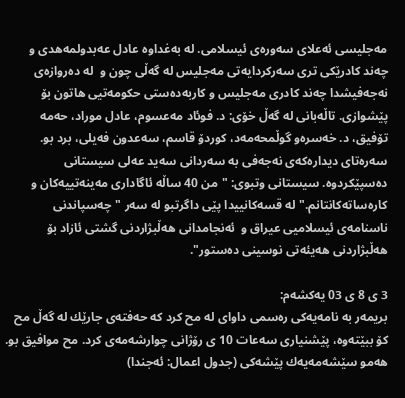مه‌جلیسی‌ ئه‌علای‌ سه‌وره‌ی‌ ئیسلامی‌. له‌ به‌غداوه‌ عادل عه‌بدولمه‌هدی و چه‌ند كادرێكی‌ تری‌ سه‌ركردایه‌تی‌ مه‌جلیس له‌ گه‌ڵی‌ چون و  له‌ ده‌روازه‌ی‌ نه‌جه‌فیشدا چه‌ند كادری‌ مه‌جلیس و كاربه‌ده‌ستی‌ حكومه‌تيی‌ هاتون بۆ پێشوازی‌. تاڵه‌بانی له‌ گه‌ڵ‌ خۆی‌: د. فوئاد مه‌عسوم، عادل موراد، حه‌مه‌ تۆفیق، د. خه‌سره‌و گوڵمحه‌مه‌د، كوردۆ قاسم، سه‌عدون فه‌یلی‌، برد بو. سه‌ره‌تای‌ دیداره‌كه‌ی‌ نه‌جه‌فی‌ به‌ سه‌ردانی‌ سه‌ید عه‌لی‌ سیستانی‌ ده‌سپێكردوه‌. سیستانی‌ وتبوی‌: "من 40 ساڵه‌ ئاگاداری‌ مه‌ینه‌تیيه‌كان و كاره‌ساته‌كانتانم." له‌ قسه‌كانييدا پێی‌ داگرتبو له‌ سه‌ر "چه‌سپاندنی‌ ناسنامه‌ی‌ ئیسلامیی‌ عیراق و  ئه‌نجامدانی‌ هه‌ڵبژاردنی‌ گشتی‌ ئازاد بۆ هه‌ڵبژاردنی‌ هه‌یئه‌تی‌ نوسینی‌ ده‌ستور".

3 ی‌ 8 ی‌ 03 یه‌كشه‌م:
بریمه‌ر به‌ نامه‌یه‌كی‌ ره‌سمی‌ داوای‌ له‌ مح كرد كه‌ حه‌فته‌ی‌ جارێك له‌ گه‌ڵ‌ مح كۆ ببێته‌وه،‌ پێشنیاری‌ سه‌عات 10 ی‌ رۆژانی‌ چوارشه‌مه‌ی‌ كرد. مح موافیق بو. هه‌مو سێشه‌مه‌یه‌ك پێشه‌كی‌ (جدول اعمال: ئه‌جندا)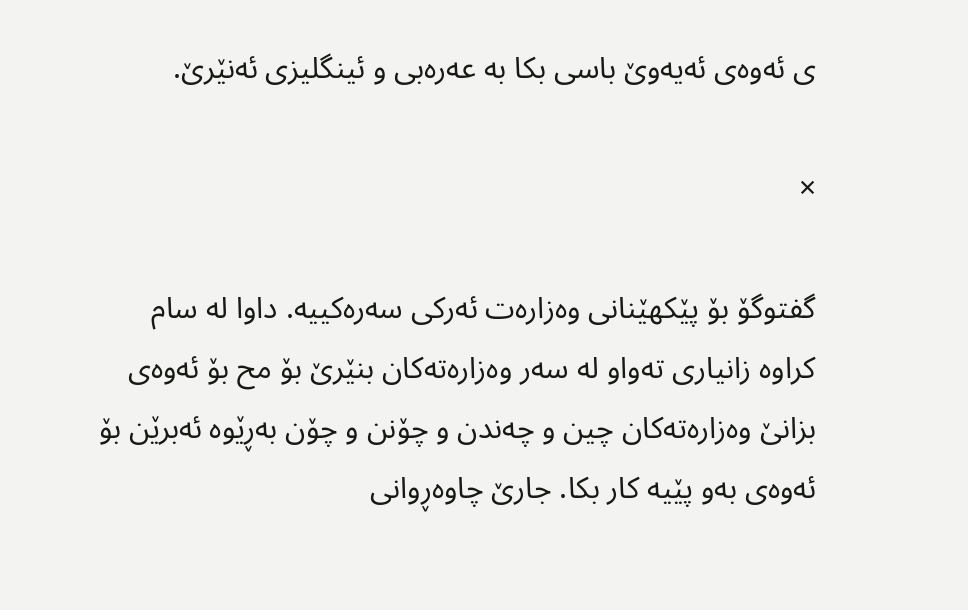ی‌ ئه‌وه‌ی‌ ئه‌یه‌وێ‌ باسی‌ بكا به‌ عه‌ره‌بی‌ و ئینگلیزی‌ ئه‌نێرێ‌.

×

گفتوگۆ بۆ پێكهێنانی‌ وه‌زاره‌ت ئه‌ركی‌ سه‌ره‌كیيه‌. داوا له‌ سام كراوه‌ زانیاری‌ ته‌واو له‌ سه‌ر وه‌زاره‌ته‌كان بنێرێ‌ بۆ مح بۆ ئه‌وه‌ی‌ بزانێ‌ وه‌زاره‌ته‌كان چین و چه‌ندن و چۆنن و چۆن به‌ڕێوه‌ ئه‌برێن بۆ ئه‌وه‌ی‌ به‌و پێیه‌ كار بكا. جارێ‌ چاوه‌ڕوانی‌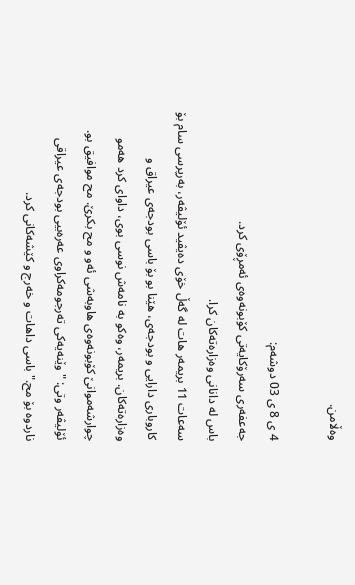وه‌ڵامن.

4 ی‌ 8 ی‌ 03 دوشه‌م:
جه‌عفه‌ری‌ سه‌رۆكایه‌تی‌ كۆبونه‌وه‌ی‌ ئه‌مڕۆی‌ كرد.
باس له‌ دانانی‌ وه‌زاره‌ته‌كان كرا.
سه‌عات 11 بریمه‌ر هات له‌ گه‌ڵ‌ خۆی‌ ده‌یڤید ئۆلیڤه‌ر، به‌رپرسی‌ سام بۆ كاروباری‌ دارایی‌ و بودجه‌ی‌، هێنا بو بۆ باسی‌ بودجه‌ی‌ عیراق و وه‌زاره‌ته‌كان. بریمه‌ر، وه‌كو به‌ نامه‌ش نوسی‌ بوی‌، داوای‌ كرد هه‌مو چوارشه‌موانێ‌ كۆبونه‌وه‌ی‌ هاوبه‌شی‌ ئه‌و و مح بكرێ‌. مح موافیق بو.
ئۆلیڤه‌ر وتی‌: "وێنه‌یه‌كی‌ ته‌رجومه‌كراوی‌ عه‌ره‌بيی‌ بودجه‌ی‌ عیراقی‌ ناردوه‌ بۆ مح." باسی‌ داهات و خه‌رج و كێشه‌كانی‌ كرد.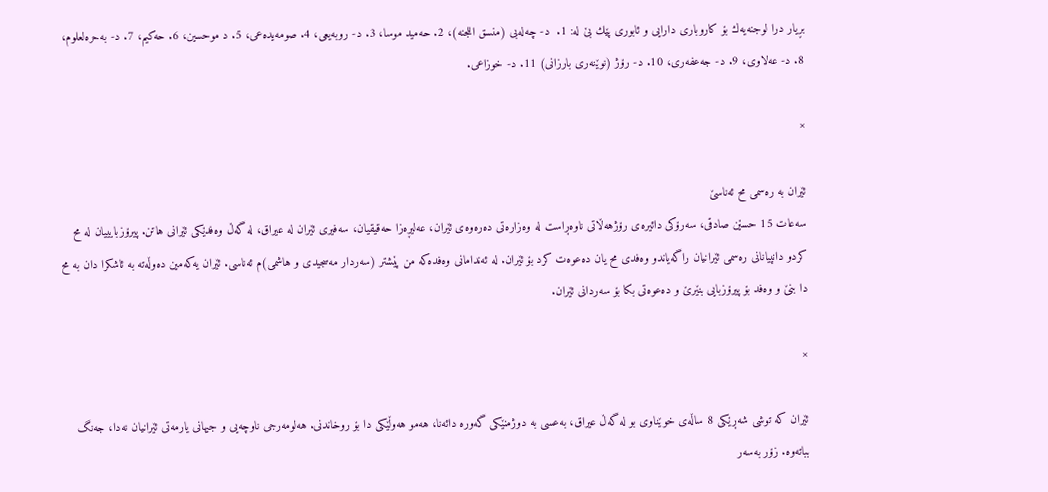بڕیار درا لوجنه‌یه‌ك بۆ كاروباری‌ دارایی‌ و ئابوری‌ پێك بێ‌ له‌: 1.  د- چه‌له‌بی‌ (منسق اللجنه‌)، 2. حه‌مید موسا، 3. د- روبه‌یعی‌، 4. صومه‌یده‌عی‌، 5. د موحسین، 6. حه‌كیم، 7. د- به‌حره‌لعلوم، 8. د- عه‌لاوی‌، 9. د- جه‌عفه‌ری‌، 10. د- رۆژ (نوێنه‌ری بارزانی) 11. د- خوزاعی‌.

×

ئێران به‌ ره‌سمی‌ مح ئه‌ناسێ‌
سه‌عات 15 حسێن صادقی‌، سه‌رۆكی‌ دائیره‌ی‌ رۆژهه‌ڵاتی‌ ناوه‌ڕاست له‌ وه‌زاره‌تی‌ ده‌ره‌وه‌ی‌ ئێران، عه‌لیڕه‌زا حه‌قیقیان، سه‌فیری‌ ئێران له‌ عیراق، له‌ گه‌ڵ‌ وه‌فدێكی‌ ئێرانی‌ هاتن. پیرۆزبایییان له‌ مح كردو دانپیانانی‌ ره‌سمی‌ ئێرانیان راگه‌یاندو وه‌فدی‌ مح یان ده‌عوه‌ت كرد بۆ ئێران. له‌ ئه‌ندامانی‌ وه‌فده‌كه‌ من پێشتر (سه‌ردار مه‌سجیدی‌ و هاشمی‌)م ئه‌ناسی‌. ئێران یه‌كه‌مین ده‌وڵه‌ته‌ به‌ ئاشكرا دان به‌ مح دا بنێ‌ و وه‌فد بۆ پیرۆزبایی‌ بنێرێ‌ و ده‌عوه‌تی‌ بكا بۆ سه‌ردانی‌ ئێران.

×

ئێران كه‌ توشی‌ شه‌ڕێكی‌ 8 ساڵه‌ی‌ خوێناوی‌ بو له‌ گه‌ڵ‌ عیراق، به‌عسی‌ به‌ دوژمنێكی‌ گه‌وره‌ دائه‌نا، هه‌مو هه‌وڵێكی‌ دا بۆ روخاندنی‌. هه‌لومه‌رجی‌ ناوچه‌یی‌ و جیهانی‌ یارمه‌تی‌ ئێرانیان نه‌دا، جه‌نگ بباته‌وه‌. زۆر به‌سه‌ر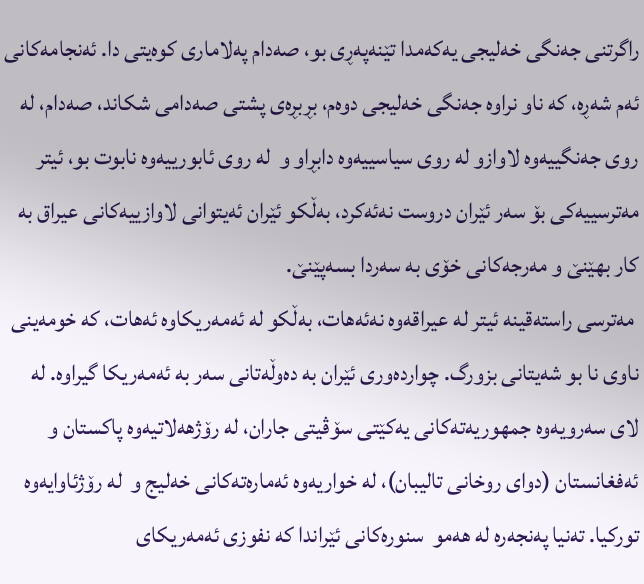راگرتنی‌ جه‌نگی‌ خه‌لیجی‌ یه‌كه‌مدا تێنه‌په‌ڕی‌ بو، صه‌دام په‌لاماری‌ كوه‌یتی‌ دا. ئه‌نجامه‌كانی‌ ئه‌م شه‌ڕه‌، كه‌ ناو نراوه‌ جه‌نگی‌ خه‌لیجی‌ دوه‌م، بڕبڕه‌ی‌ پشتی‌ صه‌دامی‌ شكاند، صه‌دام، له‌ روی‌ جه‌نگیيه‌وه‌ لاوازو له‌ روی‌ سیاسیيه‌وه‌ دابڕاو و  له‌ روی‌ ئابوریيه‌وه‌ نابوت بو، ئیتر مه‌ترسیيه‌كی‌ بۆ سه‌ر ئێران دروست نه‌ئه‌كرد، به‌ڵكو ئێران ئه‌یتوانی‌ لاوازیيه‌كانی‌ عیراق به‌ كار بهێنێ‌ و مه‌رجه‌كانی‌ خۆی‌ به‌ سه‌ردا بسه‌پێنێ‌.
 مه‌ترسی‌ راسته‌قینه‌ ئیتر له‌ عیراقه‌وه‌ نه‌ئه‌هات، به‌ڵكو له‌ ئه‌مه‌ریكاوه‌ ئه‌هات، كه‌ خومه‌ینی‌ ناوی‌ نا بو شه‌یتانی‌ بزورگ. چوارده‌وری‌ ئێران به‌ ده‌وڵه‌تانی‌ سه‌ر به‌ ئه‌مه‌ریكا گیراوه‌. له‌ لای‌ سه‌رویه‌وه‌ جمهوریه‌ته‌كانی‌ یه‌كێتی‌ سۆڤیتی‌ جاران، له‌ رۆژهه‌لاتیه‌وه‌ پاكستان و  ئه‌فغانستان (دوای‌ روخانی‌ تالیبان)، له‌ خواریه‌وه‌ ئه‌ماره‌ته‌كانی‌ خه‌لیج و  له‌ رۆژئاوایه‌وه‌ توركیا. ته‌نیا په‌نجه‌ره‌ له‌ هه‌مو  سنوره‌كانی‌ ئێراندا كه‌ نفوزی‌ ئه‌مه‌ریكای‌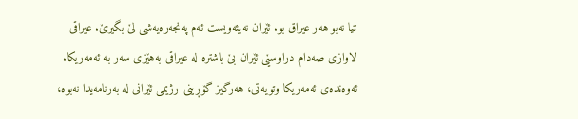تیا نه‌بو هه‌ر عیراق بو. ئێران نه‌یئه‌ویست ئه‌م په‌نجه‌ره‌یه‌شی‌ لێ‌ بگیرێ‌. عیراقی‌ لاوازی‌ صه‌دام دراوسێی‌ ئێران بێ‌ باشتره‌ له‌ عیراقی به‌هێزی‌ سه‌ر به‌ ئه‌مه‌ریكا.
ئه‌وه‌نده‌ی‌ ئه‌مه‌ریكا وتویه‌تی‌، هه‌رگیز گۆڕینی‌ رژیمی‌ ئێرانی‌ له‌ به‌رنامه‌يدا نه‌بوه‌،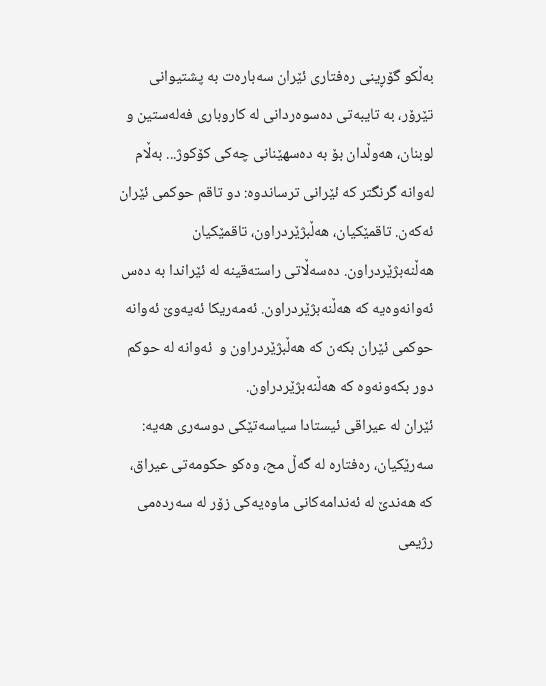به‌ڵكو گۆڕینی‌ ره‌فتاری‌ ئێران سه‌باره‌ت به‌ پشتیوانی‌ تێرۆر، به‌ تایبه‌تی‌ ده‌سوه‌ردانی‌ له‌ كاروباری‌ فه‌له‌ستین و لوبنان، هه‌وڵدان بۆ به‌ ده‌سهێنانی‌ چه‌كی‌ كۆكوژ... به‌ڵام له‌وانه‌ گرنگتر كه‌ ئێرانی‌ ترساندوه‌: دو تاقم حوكمی‌ ئێران ئه‌كه‌ن. تاقمێكیان، هه‌ڵبژێردراون، تاقمێكیان هه‌ڵنه‌بژێردراون. ده‌سه‌ڵاتی‌ راسته‌قینه‌ له‌ ئێراندا به‌ ده‌س ئه‌وانه‌وه‌یه‌ كه‌ هه‌ڵنه‌بژێردراون. ئه‌مه‌ریكا ئه‌یه‌وێ‌ ئه‌وانه‌ حوكمی‌ ئێران بكه‌ن كه‌ هه‌ڵبژێردراون و  ئه‌وانه‌ له‌ حوكم دور بكه‌ونه‌وه‌ كه‌ هه‌ڵنه‌بژێردراون.
ئێران له‌ عیراقی‌ ئیستادا سیاسه‌تێكی‌ دوسه‌ری‌ هه‌یه‌:
سه‌رێكیان، ره‌فتاره‌ له‌ گه‌ڵ‌ مح، وه‌كو حكومه‌تی‌ عیراق، كه‌ هه‌ندێ‌ له‌ ئه‌ندامه‌كانی‌ ماوه‌یه‌كی‌ زۆر له‌ سه‌رده‌می‌ رژیمی‌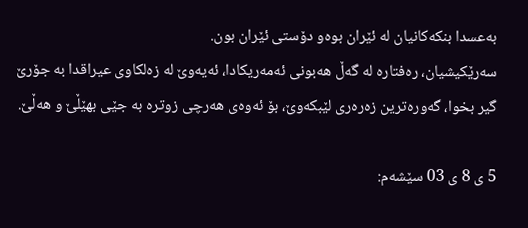به‌عسدا بنكه‌كانیان له‌ ئێران بوه‌و دۆستی‌ ئێران بون.
سه‌رێكیشیان، ره‌فتاره‌ له‌ گه‌ڵ‌ هه‌بونی‌ ئه‌مه‌ریكادا، ئه‌یه‌وێ‌ له‌ زه‌لكاوی‌ عیراقدا به‌ جۆرێ‌ گیر بخوا، گه‌وره‌ترین زه‌ره‌ری‌ لێبكه‌وێ‌، بۆ ئه‌وه‌ی‌ هه‌رچی‌ زوتره‌ به‌ جێی‌ بهێڵێ‌ و هه‌ڵێ‌.

5 ی‌ 8 ی‌ 03 سێشه‌م: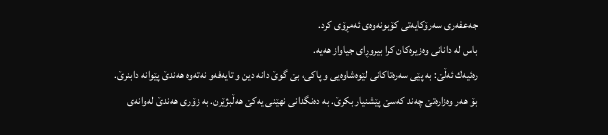جه‌عفه‌ری‌ سه‌رۆكایه‌تی‌ كۆبونه‌وه‌ی‌ ئه‌مڕۆی‌ كرد.
باس له‌ دانانی‌ وه‌زیره‌كان كرا بیروڕای‌ جیاواز هه‌یه‌.
ره‌ئيه‌ك ئه‌ڵێ‌: به‌ پێی‌ سه‌ره‌تاكانی‌ لێوه‌شاوه‌یی‌ و پاكی،‌ بێ‌ گوێ‌ دانه‌ دین و تایه‌فه‌و نه‌ته‌وه‌ هه‌ندێ‌ پێوانه‌ دابنرێ‌. بۆ هه‌ر وه‌زاره‌تێ‌ چه‌ند كه‌سێ‌ پێشنیار بكرێ‌. به‌ ده‌نگدانی‌ نهێنی‌ یه‌كێ‌ هه‌ڵبژێرن. به‌ زۆری‌ هه‌ندێ‌ له‌وانه‌ی‌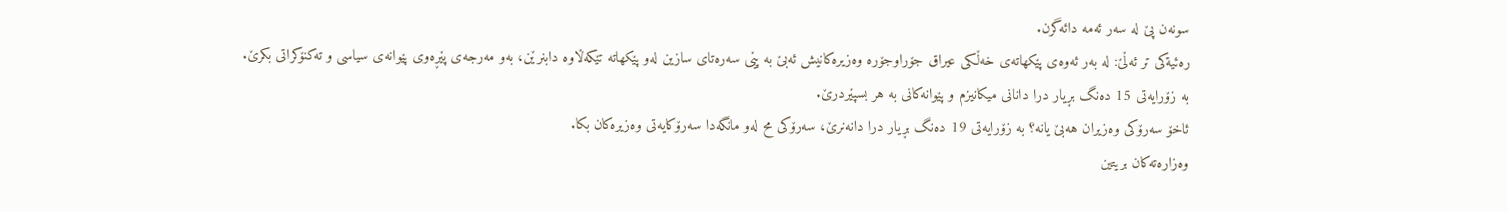سونه‌ن پێ‌ له‌ سه‌ر ئه‌مه‌ دائه‌گرن.
ره‌ئية‌كی‌ تر ئه‌ڵێ‌: له‌ به‌ر ئه‌وه‌ی‌ پێكهاته‌ی‌ خه‌ڵكی‌ عیراق جۆراوجۆره‌ وه‌زیره‌كانیش ئه‌بێ‌ به‌ پێی‌ سه‌ره‌تای‌ سازین له‌و پێكهاته‌ تێكه‌ڵاوه‌ دابنرێن، به‌و مه‌رجه‌ی‌ پێڕه‌وی‌ پێوانه‌ی‌ سیاسی‌ و ته‌كنۆكراتی‌ بكرێ‌.
به‌ زۆرایه‌تی‌ 15 ده‌نگ بڕیار درا دانانی‌ میكانیزم و پێوانه‌كانی‌ به‌ هر بسپێردرێ‌.
ئاخۆ سه‌رۆكی‌ وه‌زیران هه‌بێ‌ یانه‌؟ به‌ زۆرایه‌تی‌ 19 ده‌نگ بڕیار درا دانه‌نرێ‌، سه‌رۆكی‌ مح له‌و مانگه‌دا سه‌رۆكایه‌تی‌ وه‌زیره‌كان بكا.
وه‌زاره‌ته‌كان بریتین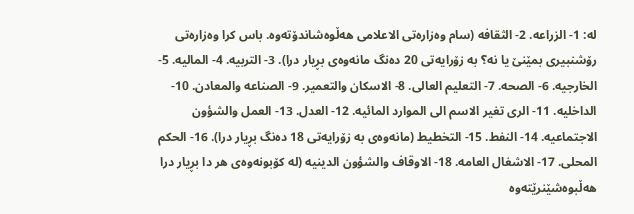له‌: 1- الزراعه‌. 2- الثقافه‌ (سام وه‌زاره‌تی‌ الاعلامی‌ هه‌ڵوه‌شاندۆته‌وه‌. باس كرا وه‌زاره‌تی‌ رۆشنبیری‌ بمێنێ‌ یا نه‌؟ به‌ زۆرایه‌تی‌ 20 ده‌نگ مانه‌وه‌ی‌ بڕیار درا). 3- التربیه‌. 4- المالیه‌. 5- الخارجیه‌. 6- الصحه‌. 7- التعلیم العالی‌. 8- الاسكان والتعمیر. 9- الصناعه‌ والمعادن. 10- الداخلیه‌. 11- الری‌ تغیر الاسم الی‌ الموارد المائیه‌. 12- العدل. 13- العمل والشؤون الاجتماعیه‌. 14- النفط. 15- التخطیط (مانه‌وه‌ی‌ به‌ زۆرایه‌تی‌ 18 ده‌نگ بڕیار درا). 16- الحكم المحلی‌. 17- الاشغال العامه‌. 18- الاوقاف والشؤون الدینیه‌ (له‌ كۆبونه‌وه‌ی‌ هر دا بڕیار درا هه‌ڵبوه‌شێنرێته‌وه‌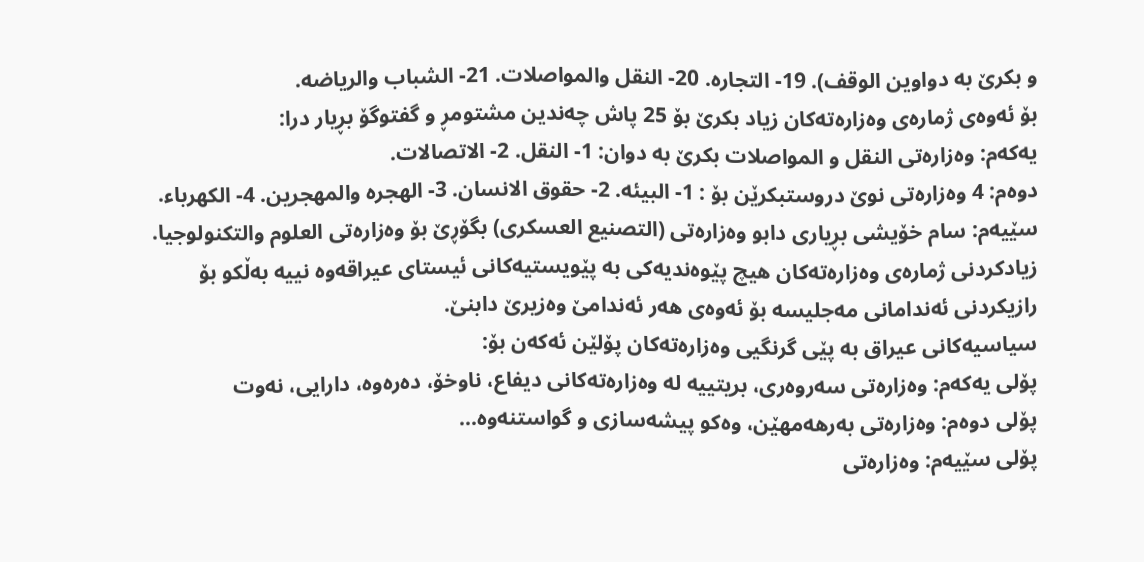و بكرێ‌ به‌ دواوین الوقف). 19- التجاره‌. 20- النقل والمواصلات. 21- الشباب والریاضه‌.
بۆ ئه‌وه‌ی‌ ژماره‌ی‌ وه‌زاره‌ته‌كان زیاد بكرێ‌ بۆ 25 پاش چه‌ندین مشتومڕ و گفتوگۆ بڕیار درا:
یه‌كه‌م: وه‌زاره‌تی‌ النقل و المواصلات بكرێ به‌ دوان: 1- النقل. 2- الاتصالات.
دوه‌م: 4 وه‌زاره‌تی‌ نوێ‌ دروستبكرێن‌ بۆ : 1- البیئه‌. 2- حقوق الانسان. 3- الهجره‌ والمهجرین. 4- الكهرباء.
سێیه‌م: سام خۆیشی‌ بڕیاری‌ دابو وه‌زاره‌تی (التصنیع العسکری) بگۆڕێ‌ بۆ وه‌زاره‌تی‌ العلوم والتكنولوجیا.
زیادکردنی ژماره‌ی وه‌زاره‌ته‌کان هیچ پێوه‌ندیه‌کی به‌ پێویستیه‌کانی ئیستای عیراقه‌وه‌ نیيه‌ به‌ڵکو بۆ رازیکردنی ئه‌ندامانی مه‌جلیسه‌ بۆ ئه‌وه‌ی هه‌ر ئه‌ندامێ وه‌زیرێ دابنێ.
سیاسیه‌کانی عیراق به‌ پێی گرنگيی وه‌زاره‌ته‌کان پۆلێن ئه‌که‌ن بۆ:
پۆلی‌ یه‌كه‌م: وه‌زاره‌تی‌ سه‌روه‌ری‌، بریتیيه‌ له‌ وه‌زاره‌ته‌كانی‌ دیفاع، ناوخۆ، ده‌ره‌وه‌، دارایی‌، نه‌وت
پۆلی‌ دوه‌م: وه‌زاره‌تی‌ به‌رهه‌مهێن، وه‌كو پیشه‌سازی‌ و گواستنه‌وه‌...
پۆلی‌ سێیه‌م: وه‌زاره‌تی‌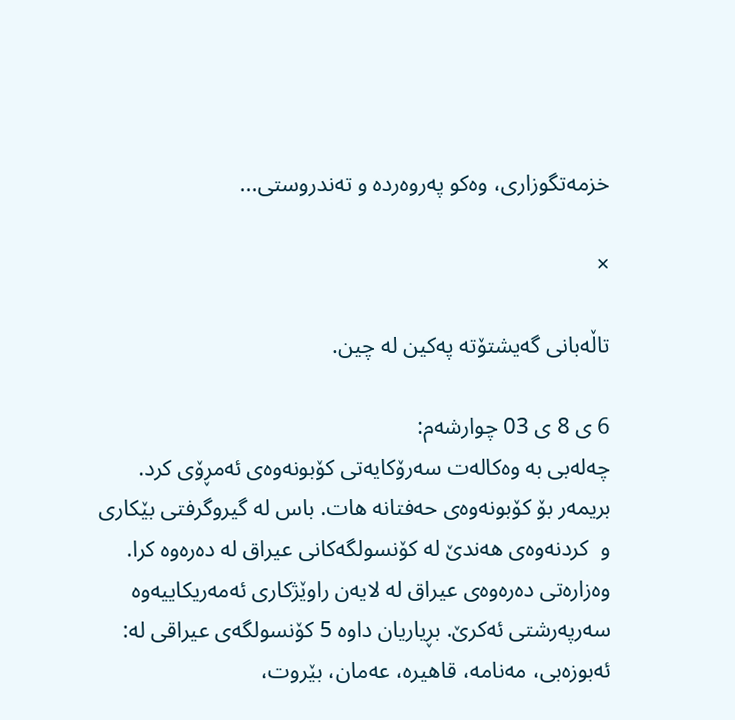خزمه‌تگوزاری‌، وه‌كو په‌روه‌رده‌ و ته‌ندروستی‌...

×

تاڵه‌بانی گه‌یشتۆته‌ په‌كین له‌ چین.

6 ی‌ 8 ی‌ 03 چوارشه‌م:
چه‌له‌بی‌ به‌ وه‌كاله‌ت سه‌رۆكایه‌تی‌ كۆبونه‌وه‌ی‌ ئه‌مڕۆی‌ كرد.
بریمه‌ر بۆ كۆبونه‌وه‌ی‌ حه‌فتانه‌ هات. باس له‌ گیروگرفتی‌ بێكاری‌ و  كردنه‌وه‌ی‌ هه‌ندێ‌ له‌ كۆنسولگه‌كانی‌ عیراق له‌ ده‌ره‌وه‌ كرا. وه‌زاره‌تی‌ ده‌ره‌وه‌ی‌ عیراق له‌ لایه‌ن راوێژكاری‌ ئه‌مه‌ریكاییه‌وه‌ سه‌رپه‌رشتی‌ ئه‌كرێ‌. بڕیاریان داوه‌ 5 كۆنسولگه‌ی‌ عیراقی‌ له‌: ئه‌بوزه‌بی‌، مه‌نامه‌، قاهیره‌، عه‌مان، بێروت،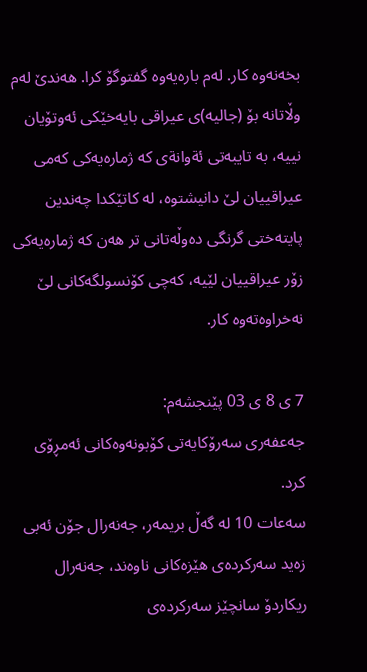بخه‌نه‌وه‌ كار. له‌م باره‌یه‌وه‌ گفتوگۆ کرا. هه‌ندێ‌ له‌م وڵاتانه‌ بۆ (جالیه‌)ی‌ عیراقی‌ بایه‌خێكی‌ ئه‌وتۆیان نیيه‌، به‌ تایبه‌تی ئةوانةى‌ كه‌ ژماره‌یه‌كی‌ كه‌می‌ عیراقييان‌ لێ‌ دانیشتوه‌، له‌ كاتێكدا چه‌ندین پایته‌ختی‌ گرنگی‌ ده‌وڵه‌تانی‌ تر هه‌ن‌ كه‌ ژماره‌یه‌كی‌ زۆر عیراقييان‌ لێیه‌، كه‌چی‌ كۆنسولگه‌كانی‌ لێ‌ نه‌خراوه‌ته‌وه‌ كار.

7 ی‌ 8 ی‌ 03 پێنجشه‌م:
جه‌عفه‌ری‌ سه‌رۆكایه‌تی‌ كۆبونه‌وه‌كانی‌ ئه‌مڕۆی‌ كرد.
سه‌عات 10 له‌ گه‌ڵ‌ بریمه‌ر، جه‌نه‌رال جۆن ئه‌بی‌ زه‌ید سه‌ركرده‌ی‌ هێزه‌كانی‌ ناوه‌ند، جه‌نه‌رال ریكاردۆ سانچێز سه‌ركرده‌ی‌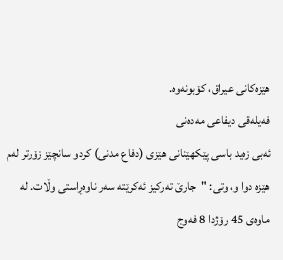هێزه‌كانی‌ عیراق، كۆبونه‌وه‌.
فه‌یله‌قی‌ دیفاعی‌ مه‌ده‌نی‌
ئه‌بی‌ زه‌ید باسی‌ پێكهێنانی‌ هێزی‌ (دفاع مدنی‌) كردو سانچێز زۆرتر له‌م هێزه‌ دوا و، وتی‌: "جارێ‌ ته‌ركیز ئه‌كرێته‌ سه‌ر ناوه‌ڕاستی‌ وڵات. له‌ ماوه‌ی‌ 45 رۆژدا 8 فه‌وج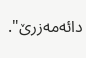دائه‌مه‌زرێ‌".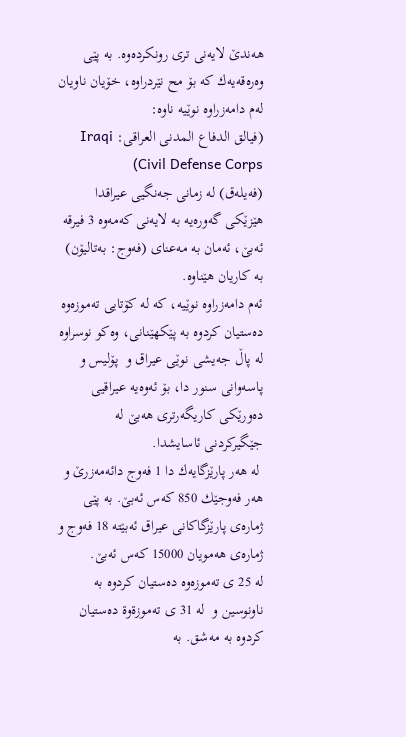هه‌ندێ‌ لایه‌نی‌ تری‌ رونكرده‌وه‌. به‌ پێی‌ وه‌ره‌قه‌یه‌ك كه‌ بۆ مح نێردراوه‌، خۆیان ناویان له‌م دامه‌زراوه‌ نوێیه‌ ناوه‌:
(فیالق الدفاع المدنی‌ العراقی‌: Iraqi Civil Defense Corps)
(فه‌یله‌ق) له‌ زمانی‌ جه‌نگيی‌ عیراقدا هێزێكی‌ گه‌وره‌یه‌ به‌ لایه‌نی‌ كه‌مه‌وه‌ 3 فیرقه‌ ئه‌بێ‌، ئه‌مان به‌ مه‌عنای‌ (فه‌وج: به‌تالیۆن) به‌ كاریان هێناوه‌.
ئه‌م دامه‌زراوه‌ نوێیه‌، كه‌ له‌ كۆتایی‌ ته‌موزه‌وه‌ ده‌ستیان كردوه‌ به‌ پێكهێنانی‌، وه‌كو نوسراوه‌ له‌ پاڵ‌ جه‌یشی‌ نوێی‌ عیراق و  پۆلیس و  پاسه‌وانی‌ سنور دا، بۆ ئه‌وه‌یه‌ عیراقيی‌ ده‌ورێكی‌ كاریگه‌رتری‌ هه‌بێ‌ له‌ جێگیركردنی‌ ئاسایشدا.
 له‌ هه‌ر پارێزگایه‌ك دا 1 فه‌وج دائه‌مه‌زرێ و  هه‌ر فه‌وجێك 850 كه‌س ئه‌بێ‌. به‌ پێی‌ ژماره‌ی‌ پارێزگاكانی‌ عیراق ئه‌بێته‌ 18 فه‌وج و  ژماره‌ی‌ هه‌مویان 15000 كه‌س ئه‌بێ‌.
له‌ 25 ی‌ ته‌موزه‌وه‌ ده‌ستیان كردوه‌ به‌ ناونوسین و  له‌ 31 ی‌ ته‌موزةوة‌ ده‌ستیان كردوه‌ به‌ مه‌شق. به‌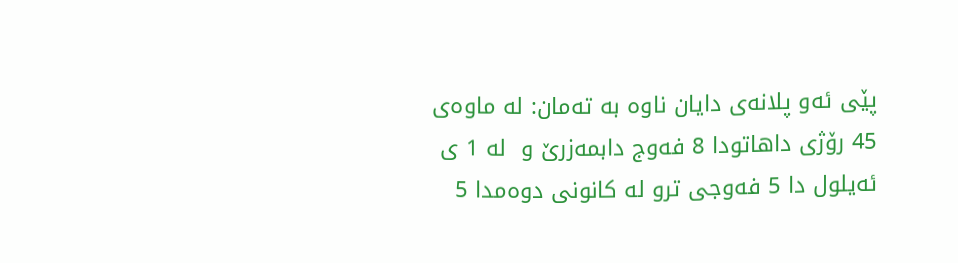پێی‌ ئه‌و پلانه‌ی‌ دایان ناوه‌ به‌ ته‌مان: له‌ ماوه‌ی‌ 45 رۆژی‌ داهاتودا 8 فه‌وج دابمه‌زرێ‌ و  له‌ 1 ی‌ ئه‌یلول دا 5 فه‌وجی‌ ترو له‌ كانونی‌ دوه‌مدا 5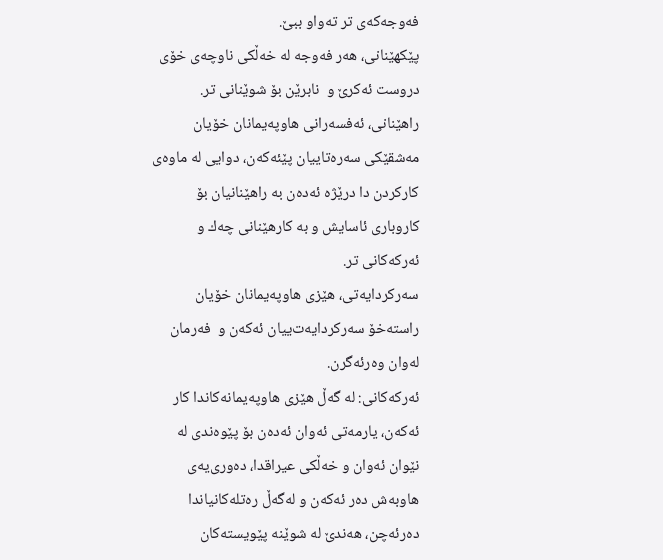فه‌وجه‌كه‌ی‌ تر ته‌واو ببێ‌.
پێكهێنانی‌، هه‌ر فه‌وجه‌ له‌ خه‌ڵكی‌ ناوچه‌ی‌ خۆی‌ دروست ئه‌كرێ‌ و  نابرێن بۆ شوێنانی‌ تر.
راهێنانی‌، ئه‌فسه‌رانی‌ هاوپه‌یمانان خۆیان مه‌شقێكی‌ سه‌ره‌تاییان پێئه‌كه‌ن، دوایی‌ له‌ ماوه‌ی‌ كاركردن دا درێژه‌ ئه‌ده‌ن به‌ راهێنانیان بۆ كاروباری‌ ئاسایش و به‌ كارهێنانی‌ چه‌ك و ئه‌ركه‌كانی‌ تر.
سه‌ركردایه‌تی‌، هێزی‌ هاوپه‌یمانان خۆیان راسته‌خۆ سه‌ركردایه‌ت‌ييان ئه‌كه‌ن و  فه‌رمان له‌وان وه‌رئه‌گرن.
ئه‌ركه‌كانی‌: له‌ گه‌ڵ‌ هێزی‌ هاوپه‌یمانه‌كاندا كار ئه‌كه‌ن، یارمه‌تی‌ ئه‌وان ئه‌ده‌ن بۆ پێوه‌ندی‌ له‌ نێوان ئه‌وان و خه‌ڵكی‌ عیراقدا، ده‌وری‌یه‌ی‌ هاوبه‌ش ده‌ر ئه‌كه‌ن و له‌گه‌ڵ‌ ره‌تله‌كانیاندا ده‌رئه‌چن، هه‌ندێ‌ له‌ شوێنه‌ پێویسته‌كان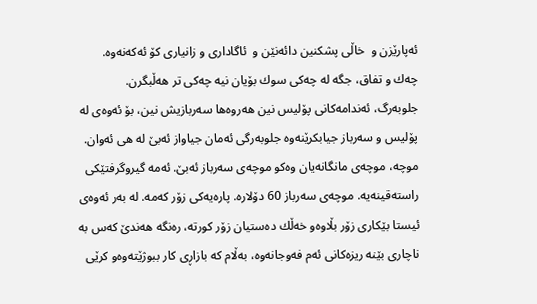ئه‌پارێزن و  خاڵی‌ پشكنین دائه‌نێن و  ئاگاداری‌ و زانیاری‌ كۆ ئه‌كه‌نه‌وه‌.
چه‌ك و تفاق‌، جگه‌ له‌ چه‌كی‌ سوك بۆیان نیه‌ چه‌كی‌ تر هه‌ڵبگرن.
جلوبه‌رگ‌، ئه‌ندامه‌كانی‌ پۆلیس نین هه‌روه‌ها سه‌ربازیش نین، بۆ ئه‌وه‌ی‌ له‌ پۆلیس و سه‌رباز جیابكرێنه‌وه‌ جلوبه‌رگی‌ ئه‌مان جیاواز ئه‌بێ‌ له‌ هی‌ ئه‌وان.
موچه‌، موچه‌ی‌ مانگانه‌یان وه‌كو موچه‌ی‌ سه‌رباز ئه‌بێ‌. ئه‌مه‌ گیروگرفتێكی‌ راسته‌قینه‌یه‌. موچه‌ی‌ سه‌رباز 60 دۆلاره‌. پاره‌یه‌كی‌ زۆر كه‌مه‌. له‌ به‌ر ئه‌وه‌ی‌ ئیستا بێكاری‌ زۆر بڵاوه‌و خه‌ڵك ده‌ستیان زۆر كورته‌، ره‌نگه‌ هه‌ندێ‌ كه‌س به‌ ناچاری‌ بێنه‌ ریزه‌كانی‌ ئه‌م فه‌وجانه‌وه‌، به‌ڵام كه‌ بازاڕی‌ كار ببوژێته‌وه‌و كرێی‌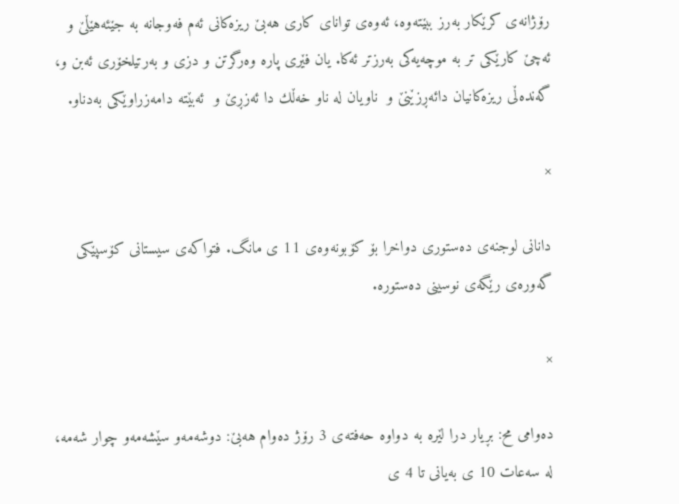رۆژانه‌ی‌ كرێكار به‌رز ببێته‌وه‌، ئه‌وه‌ی‌ توانای‌ كاری‌ هه‌بێ‌ ریزه‌كانی‌ ئه‌م فه‌وجانه‌ به‌ جێئه‌هێڵێ‌ و  ئه‌چێ‌ كارێكی‌ تر به‌ موچه‌یه‌كی‌ به‌رزتر ئه‌كا. یان فێری‌ پاره‌ وه‌رگرتن و دزی‌ و به‌رتیلخۆری‌ ئه‌بن و، گه‌نده‌ڵی‌ ریزه‌كانیان دائه‌ڕزێنێ‌ و  ناویان له‌ ناو خه‌ڵك دا ئه‌زڕێ‌ و  ئه‌بێته‌ دامه‌زراوێكی‌ به‌دناو.

×

دانانی‌ لوجنه‌ی‌ ده‌ستوری‌ دواخرا بۆ كۆبونه‌وه‌ی‌ 11 ی‌ مانگ. فتواكه‌ی‌ سیستانی‌ كۆسپێكی‌ گه‌وره‌ی‌ رێگه‌ی‌ نوسینی‌ ده‌ستوره‌.

×

ده‌وامی‌ مح: بڕیار درا لێره‌ به‌ دواوه‌ حه‌فته‌ی‌ 3 رۆژ ده‌وام هه‌بێ‌: دوشه‌مه‌و سێشه‌مه‌و چوار شه‌مه‌، له‌ سه‌عات 10 ی‌ به‌یانی‌ تا 4 ی‌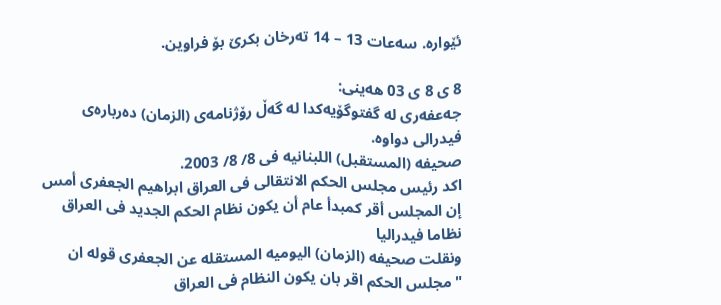ئێواره‌. سه‌عات 13 – 14 ته‌رخان بكرێ‌ بۆ فراوین.

8 ی‌ 8 ی‌ 03 هه‌ینی‌:
جه‌عفه‌ری‌ له‌ گفتوگۆیه‌كدا له‌ گه‌ڵ‌ رۆژنامه‌ی‌ (الزمان) ده‌رباره‌ی‌ فیدرالی‌ دواوه‌.
صحیفه‌ (المستقبل) اللبنانیه‌ فی‌ 8/ 8/ 2003.
اكد رئیس مجلس الحكم الانتقالی‌ فی‌ العراق ابراهیم الجعفری‌ أمس إن المجلس أقر كمبدأ عام أن یكون نظام الحكم الجدید فی‌ العراق نظاما فیدرالیا
ونقلت صحیفه‌ (الزمان) الیومیه‌ المستقله‌ عن الجعفری‌ قوله ان "مجلس الحكم اقر بان یكون النظام فی‌ العراق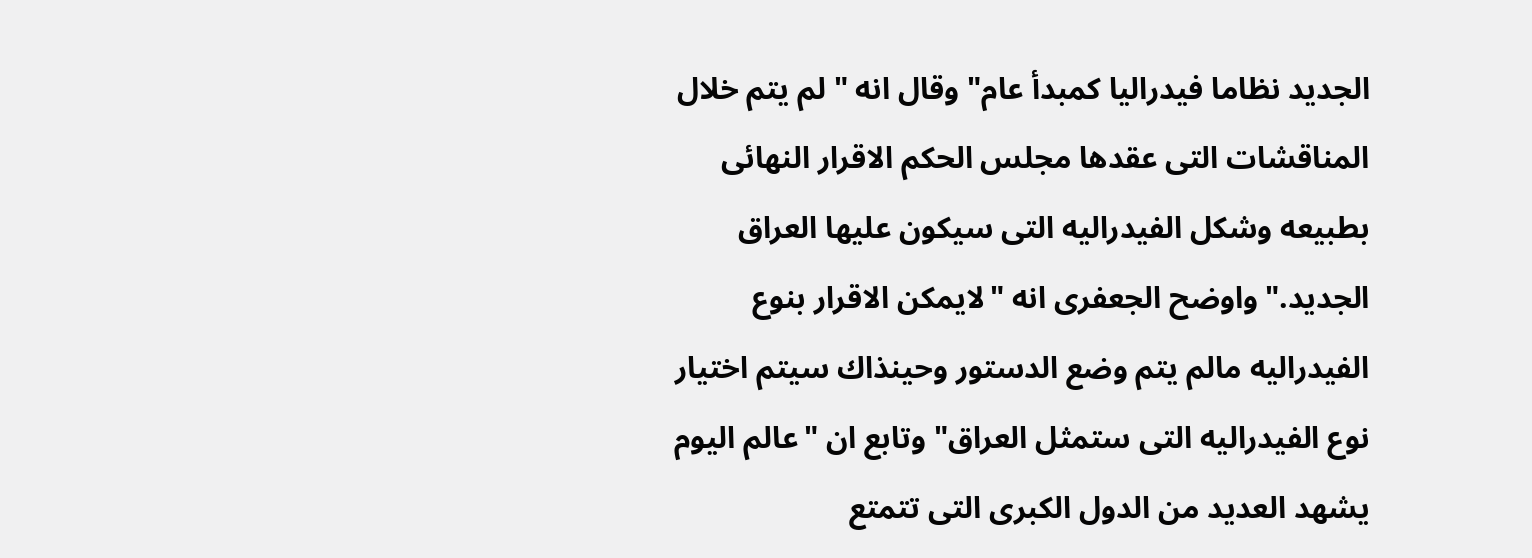الجدید نظاما فیدرالیا كمبدأ عام" وقال انه " لم یتم خلال المناقشات التی‌ عقدها مجلس الحكم الاقرار النهائی‌ بطبیعه‌ وشكل الفیدرالیه‌ التی‌ سیكون علیها العراق الجدید."واوضح الجعفری‌ انه "لایمكن الاقرار بنوع الفیدرالیه‌ مالم یتم وضع الدستور وحینذاك سیتم اختیار نوع الفیدرالیه‌ التی‌ ستمثل العراق" وتابع ان "عالم الیوم یشهد العدید من الدول الكبری‌ التی‌ تتمتع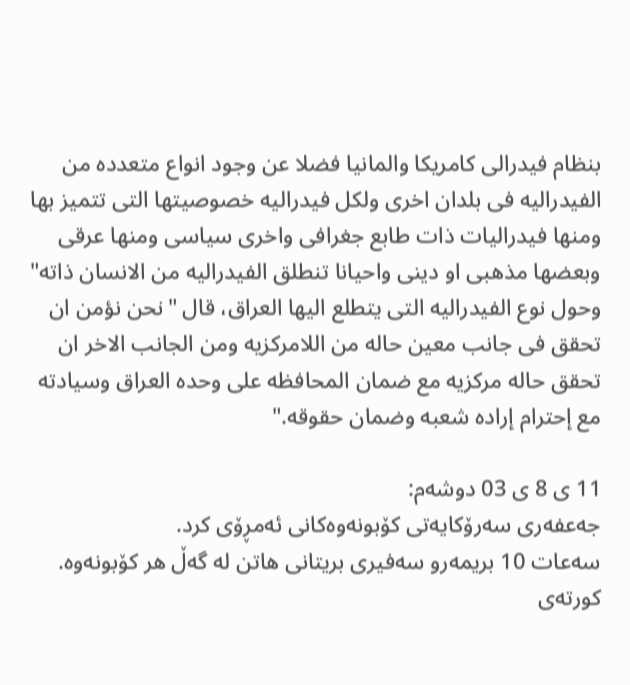بنظام فیدرالی‌ كامریكا والمانیا فضلا عن وجود انواع متعدده‌ من الفیدرالیه‌ فی‌ بلدان اخری‌ ولكل فیدرالیه‌ خصوصیتها التی‌ تتمیز بها ومنها فیدرالیات ذات طابع جغرافی‌ واخری‌ سیاسی‌ ومنها عرقی‌ وبعضها مذهبی‌ او دینی‌ واحیانا تنطلق الفیدرالیه‌ من الانسان ذاته"
وحول نوع الفیدرالیه‌ التی‌ یتطلع الیها العراق، قال "نحن نؤمن ان تحقق فی‌ جانب معین حاله‌ من اللامركزیه‌ ومن الجانب الاخر ان تحقق حاله‌ مركزیه‌ مع ضمان المحافظه‌ علی‌ وحده‌ العراق وسیادته مع إحترام إراده‌ شعبه وضمان حقوقه."

11 ی‌ 8 ی‌ 03 دوشه‌م:
جه‌عفه‌ری‌ سه‌رۆكایه‌تی‌ كۆبونه‌وه‌كانی‌ ئه‌مڕۆی‌ كرد.
سه‌عات 10 بریمه‌رو سه‌فیری‌ بریتانی‌ هاتن له‌ گه‌ڵ‌ هر كۆبونه‌وه‌.
كورته‌ی‌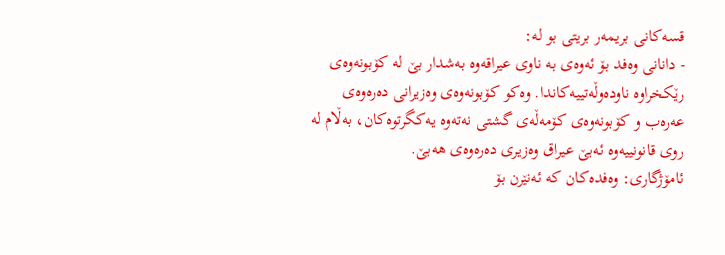قسه‌كانی‌ بریمه‌ر بریتی‌ بو له‌:
- دانانی‌ وه‌فد بۆ ئه‌وه‌ی‌ به‌ ناوی‌ عیراقه‌وه‌ به‌شدار بێ‌ له‌ كۆبونه‌وه‌ی‌ رێكخراوه‌ ناوده‌وڵه‌تیيه‌كاندا. وه‌كو كۆبونه‌وه‌ی‌ وه‌زیرانی‌ ده‌ره‌وه‌ی‌ عه‌ره‌ب و كۆبونه‌وه‌ی‌ كۆمه‌ڵه‌ی‌ گشتی‌ نه‌ته‌وه‌ یه‌كگرتوه‌كان، به‌ڵام له‌ روی‌ قانونییه‌وه‌ ئه‌بێ‌ عیراق وه‌زیری‌ ده‌ره‌وه‌ی‌ هه‌بێ‌.
ئامۆژگاری‌: وه‌فده‌كان كه‌ ئه‌نێرن بۆ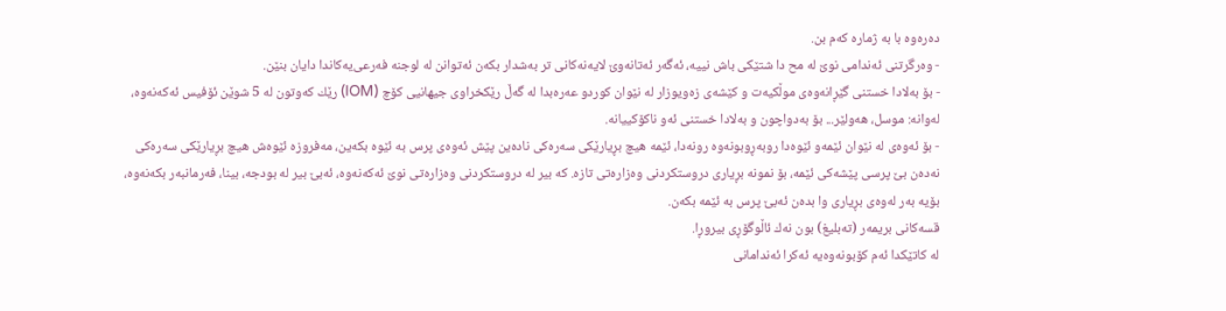ده‌ره‌وه‌ با به‌ ژماره‌ كه‌م بن.
- وه‌رگرتنی‌ ئه‌ندامی‌ نوێ‌ له‌ مح دا شتێكی‌ باش نیيه‌، ئه‌گه‌ر ئه‌تانه‌وێ‌ لایه‌نه‌كانی‌ تر به‌شدار بكه‌ن ئه‌توانن له‌ لوجنه‌ فه‌رعی‌یه‌كاندا دایان بنێن.
- بۆ به‌لادا خستنی‌ گێڕانه‌وه‌ی‌ موڵكیه‌ت و كێشه‌ی‌ زه‌ویوزار له‌ نێوان كوردو عه‌ره‌بدا له‌ گه‌ڵ‌ رێكخراوی‌ جیهانيى‌ كۆچ (IOM) رێك كه‌وتون له‌ 5 شوێن ئۆفیس ئه‌كه‌نه‌وه‌، له‌وانه‌: موسل، هه‌ولێر... بۆ به‌دواچون و به‌لادا خستنی‌ ئه‌و ناكۆكييانه‌.
- بۆ ئه‌وه‌ی‌ له‌ نێوان ئێمه‌و ئێوه‌دا روبه‌ڕوبونه‌وه‌ رونه‌دا، ئێمه‌ هیچ بڕیارێكی‌ سه‌ره‌كی‌ ناده‌ین پێش ئه‌وه‌ی‌ پرس به‌ ئێوه‌ بكه‌ین، مه‌فروزه‌ ئێوه‌ش هیچ بڕیارێكی‌ سه‌ره‌كی‌ نه‌ده‌ن بێ‌ پرسی‌ پێشه‌كی‌ ئێمه‌، بۆ نمونه‌ بڕیاری‌ دروستكردنی‌ وه‌زاره‌تی‌ تازه‌. كه‌ بیر له‌ دروستكردنی‌ وه‌زاره‌تی‌ نوێ‌ ئه‌كه‌نه‌وه‌، ئه‌بێ‌ بیر له‌ بودجه‌، بینا، فه‌رمانبه‌ر بكه‌نه‌وه‌، بۆیه‌ به‌ر له‌وه‌ی‌ بڕیاری‌ وا بده‌ن ئه‌بێ‌ پرس به‌ ئێمه‌ بكه‌ن.
قسه‌كانی‌ بریمه‌ر (ته‌بلیغ) بون نه‌ك ئاڵوگۆڕی‌ بیروڕا.
له‌ كاتێكدا ئه‌م كۆبونه‌وه‌یه‌ ئه‌كرا ئه‌ندامانی‌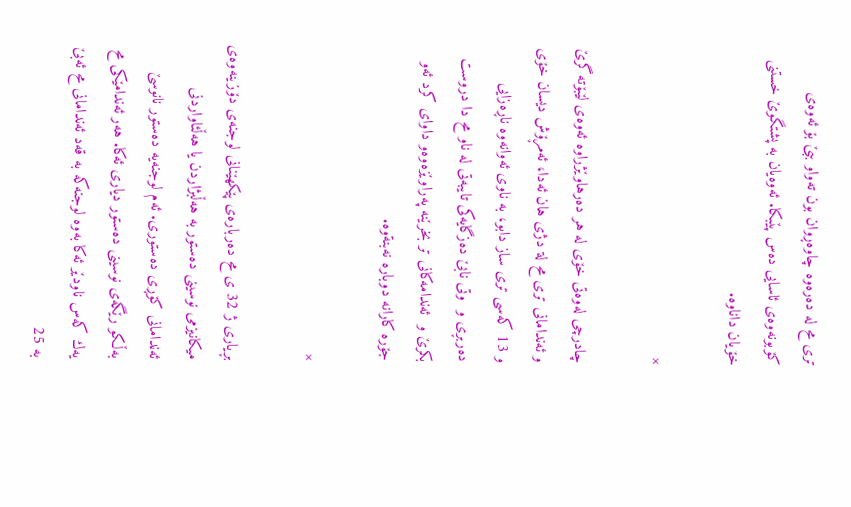تری‌ مح له‌ ده‌ره‌وه‌ چاوه‌ڕوان بون ته‌واو ببێ‌ بۆ ئه‌وه‌ی‌ كۆبونه‌وه‌ی‌ ئاسایی‌ ده‌س پێبكا. ئه‌وه‌یان به‌ پشتگوێ‌ خستنی‌ خۆیان داناوه‌.

×

چادرچی‌ له‌وه‌تی‌ خۆی‌ له‌ هر ده‌رهاوێژراوه‌ ئه‌وه‌ی‌ لێبۆته‌ گرێ‌ و ئه‌ندامانی‌ تری‌ مح لة دژی‌ هان ئه‌دا، ئه‌مڕۆش دیسان خۆی‌ و 13 كه‌سی‌ تری‌ ساز دابو، به‌ ناوی‌ ئه‌وانه‌وه‌ ناڕه‌زایی‌ ده‌ربڕی‌ و  وتی‌ نابێ‌ ده‌زگایه‌كی‌ تایبه‌تی‌ له‌ ناو مح دا دروست بكرێ‌ و  ئه‌ندامه‌كانی‌ تر بخرێنه‌ په‌راوێزه‌وه‌و داوای‌ كرد ئه‌و جۆره‌ كارانه‌ دوباره‌ نه‌بنة‌وه‌.

×

بڕیاری‌ ژ 32 ی‌ مح ده‌رباره‌ی‌ پێكهێنانی‌ لوجنه‌ی‌ دۆزینه‌وه‌ی‌ میكانیزمی‌ نوسینی‌ ده‌ستور به‌ هه‌ڵبژاردن یا هه‌ڵئاواردنی‌ ئه‌ندامانی‌ كۆڕی‌ ده‌ستوری‌. ئه‌م لوجنه‌یه‌ ده‌ستور نانوسێ‌ به‌ڵكو رێگه‌ی‌ نوسینی‌ ده‌ستور دیاری‌ ئه‌كا. هه‌ر ئه‌ندامێكی‌ مح یه‌ك كه‌س ناودێر ئه‌كا به‌وه‌ لوجنه‌كه‌ به‌ قه‌د ئه‌ندامانی‌ مح ئه‌بێ‌ به‌ 25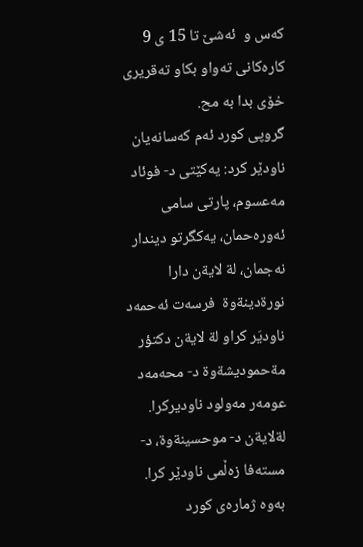كه‌س و  ئه‌شێ‌ تا 15 ی‌ 9 كاره‌كانی‌ ته‌واو بكاو ته‌قریری‌ خۆی‌ بدا به‌ مح.
گروپی‌ كورد ئه‌م كه‌سانه‌یان ناودێر كرد: یه‌كێتی‌ د- فوئاد مه‌عسوم، پارتی‌ سامی‌ ئه‌وره‌حمان، یه‌كگرتو دیندار نه‌جمان، لة لايةن دارا نورةدينةوة  فرسه‌ت ئه‌حمه‌د ناوديَر كراو لة لايةن دكتؤر مةحموديشةوة د- محه‌مه‌د عومه‌ر مه‌ولود ناوديركرا.
لةلايةن د- موحسینةوة، د- مسته‌فا زه‌ڵمی‌ ناودێر كرا. به‌وه‌ ژماره‌ی‌ كورد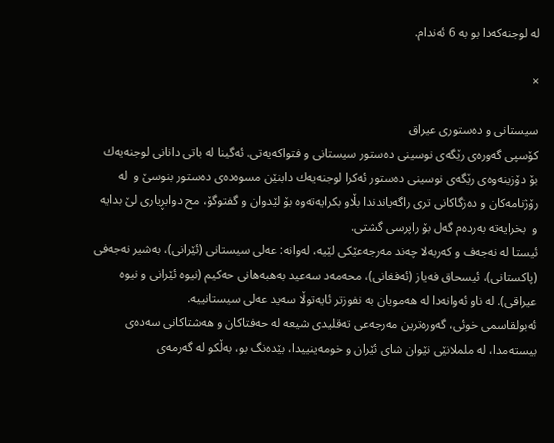له‌ لوجنه‌كه‌دا بو به‌ 6 ئه‌ندام.

×

سیستانی‌ و ده‌ستوری‌ عیراق
كۆسپی‌ گه‌وره‌ی‌ رێگه‌ی‌ نوسینی‌ ده‌ستور سیستانی‌ و فتواكه‌یه‌تی‌. ئه‌گینا له‌ باتی‌ دانانی‌ لوجنه‌یه‌ك بۆ دۆزینه‌وه‌ی‌ رێگه‌ی‌ نوسینی‌ ده‌ستور ئه‌كرا لوجنه‌یه‌ك دابنێن مسوه‌ده‌ی‌ ده‌ستور بنوسێ‌ و  له‌ رۆژنامه‌كان و ده‌زگاكانی‌ تری‌ راگه‌یاندندا بڵاو بكرایه‌ته‌وه‌ بۆ لێدوان و گفتوگۆ، مح دوابڕیاری‌ لێ‌ بدایه‌ و  بخرایه‌ته‌ به‌رده‌م گه‌ل بۆ راپرسی‌ گشتی‌.
ئیستا له‌ نه‌جه‌ف و كه‌ربه‌لا چه‌ند مه‌رجه‌عێكی‌ لێیه‌، له‌وانه‌: عه‌لی‌ سیستانی‌ (ئێرانی‌)، به‌شیر نه‌جه‌فی‌ (پاكستانی‌)، ئیسحاق فه‌یاز (ئه‌فغانی‌)، محه‌مه‌د سه‌عید به‌هبه‌هانی‌ حه‌كیم (نیوه‌ ئێرانی‌ و نیوه‌ عیراقی‌). له‌ ناو ئه‌وانه‌دا له‌ هه‌مویان به‌ نفوزتر ئایه‌توڵا سه‌ید عه‌لی‌ سیستانیيه‌.
ئه‌بولقاسمی‌ خوئی‌، گه‌وره‌ترین مه‌رجه‌عی‌ ته‌قلیدی‌ شیعه‌ له‌ حه‌فتاكان و هه‌شتاكانی‌ سه‌ده‌ی‌ بیسته‌مدا، له‌ ململانێی‌ نێوان شای‌ ئێران و خومه‌ینیيدا، بێده‌نگ بو، به‌ڵكو له‌ گه‌رمه‌ی‌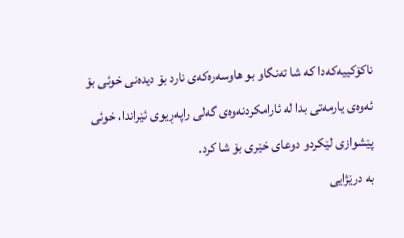ناكۆكیيه‌كه‌دا كه‌ شا ته‌نگاو بو هاوسه‌ره‌كه‌ی‌ نارد بۆ دیده‌نی‌ خوئی‌ بۆ ئه‌وه‌ی‌ یارمه‌تی‌ بدا له‌ ئارامكردنه‌وه‌ی‌ گه‌لی‌ راپه‌ڕیوی‌ ئێراندا، خوئی‌ پێشوازی‌ لێكردو دوعای‌ خێری‌ بۆ شا كرد.
به‌ درێژایی‌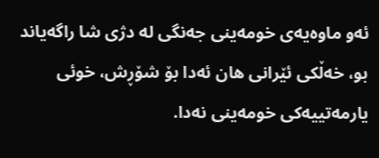ئه‌و ماوه‌یه‌ی‌ خومه‌ینی‌ جه‌نگی‌ له‌ دژی‌ شا راگه‌یاند بو، خه‌ڵكی‌ ئێرانی‌ هان ئه‌دا بۆ شۆڕش، خوئی‌ یارمه‌تیيه‌كی‌ خومه‌ینی‌ نه‌دا.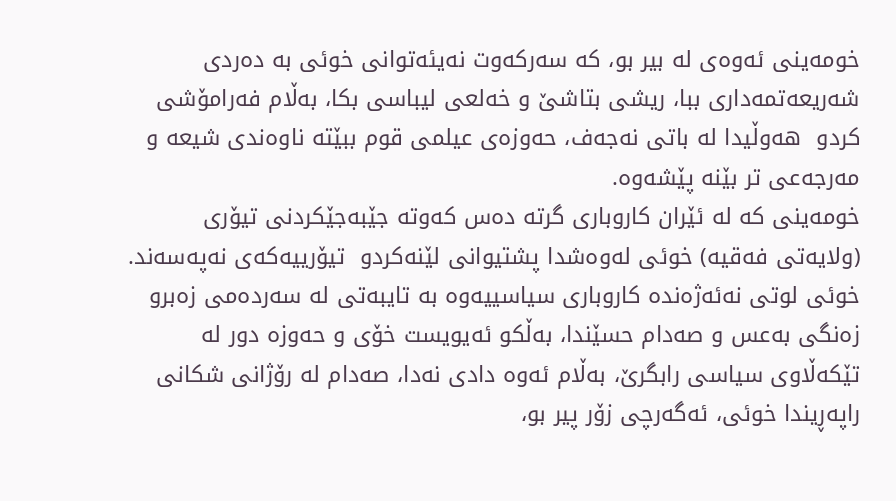خومه‌ینی‌ ئه‌وه‌ی‌ له‌ بیر بو، كه‌ سه‌ركه‌وت نه‌یئه‌توانی‌ خوئی‌ به‌ ده‌ردی‌ شه‌ریعه‌تمه‌داری‌ ببا، ریشی‌ بتاشێ‌ و خه‌لعی‌ لیباسی‌ بكا، به‌ڵام فه‌رامۆشی‌ كردو  هه‌وڵيدا له‌ باتی‌ نه‌جه‌ف، حه‌وزه‌ی‌ عیلمی‌ قوم ببێته‌ ناوه‌ندی‌ شیعه‌ و مه‌رجه‌عی‌ تر بێنه‌ پێشه‌وه‌.
خومه‌ینی‌ كه‌ له‌ ئێران كاروباری‌ گرته‌ ده‌س كه‌وته‌ جێبه‌جێكردنی‌ تیۆری‌ (ولایه‌تی‌ فه‌قیه) خوئی‌ له‌وه‌شدا پشتیوانی‌ لێنه‌كردو  تیۆریيه‌كه‌ی‌ نه‌په‌سه‌ند.
خوئی‌ لوتی‌ نه‌ئه‌ژه‌نده‌ كاروباری‌ سیاسیيه‌وه‌ به‌ تایبه‌تی‌ له‌ سه‌رده‌می‌ زه‌برو زه‌نگی‌ به‌عس و صه‌دام حسێندا، به‌ڵكو ئه‌یویست خۆی‌ و حه‌وزه‌ دور له‌ تێكه‌ڵاوی‌ سیاسی‌ رابگرێ‌، به‌ڵام ئه‌وه‌ دادی‌ نه‌دا، صه‌دام له‌ رۆژانی‌ شكانی‌ راپه‌ڕیندا خوئی‌، ئه‌گه‌رچی‌ زۆر پیر بو،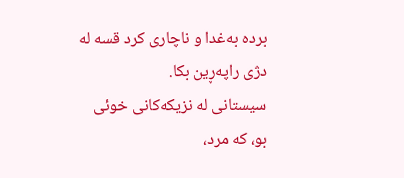برده‌ به‌غدا و ناچاری‌ كرد قسه‌ له‌ دژی‌ راپه‌ڕین بكا.
سیستانی‌ له‌ نزیكه‌كانی‌ خوئی‌ بو، كه‌ مرد،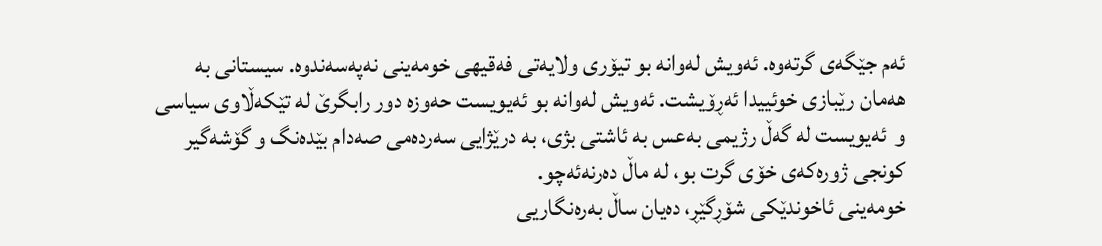ئه‌م جێگه‌ی‌ گرته‌وه‌. ئه‌ویش له‌وانه‌ بو تیۆری‌ ولایه‌تی‌ فه‌قیهی‌ خومه‌ینی‌ نه‌په‌سه‌ندوه‌. سیستانی‌ به‌ هه‌مان رێبازی‌ خوئیيدا ئه‌ڕۆیشت. ئه‌ویش له‌وانه‌ بو ئه‌یویست حه‌وزه‌ دور رابگرێ‌ له‌ تێكه‌ڵاوی‌ سیاسی‌ و  ئه‌یویست له‌ گه‌ڵ‌ رژیمی‌ به‌عس به‌ ئاشتی‌ بژی‌، به‌ درێژایی‌ سه‌رده‌می‌ صه‌دام بێده‌نگ و گۆشه‌گیر كونجی‌ ژوره‌كه‌ی‌ خۆی‌ گرت بو، له‌ ماڵ‌ ده‌رنه‌ئه‌چو.
خومه‌ینی‌ ئاخوندێكی‌ شۆڕگێڕ، ده‌یان ساڵ‌ به‌ره‌نگاریی‌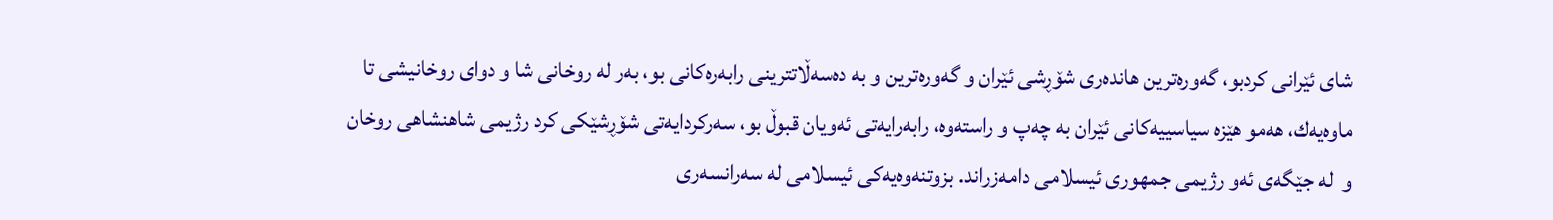شای‌ ئێرانی‌ كردبو، گه‌وره‌ترین هانده‌ری‌ شۆڕشی‌ ئێران و گه‌وره‌ترین و به‌ ده‌سه‌ڵاتترینی‌ رابه‌ره‌كانی‌ بو، به‌ر له‌ روخانی‌ شا و دوای‌ روخانیشی‌ تا ماوه‌یه‌ك، هه‌مو هێزه‌ سیاسیيه‌كانی‌ ئێران به‌ چه‌پ و راسته‌وه‌، رابه‌رایه‌تی‌ ئه‌ویان قبوڵ‌ بو، سه‌ركردایه‌تی‌ شۆڕشێكی‌ كرد رژیمی‌ شاهنشاهی‌ روخان و  له‌ جێگه‌ی‌ ئه‌و رژیمی‌ جمهوری‌ ئیسلامی‌ دامه‌زراند. بزوتنه‌وه‌یه‌كی‌ ئیسلامی‌ له‌ سه‌رانسه‌ری‌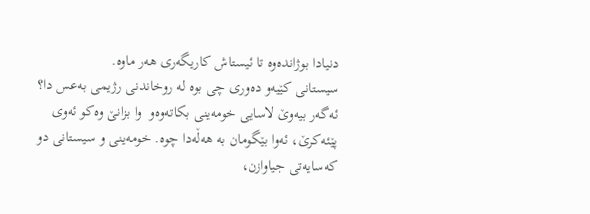دنیادا بوژانده‌وه‌ تا ئیستاش كاریگه‌ری‌ هه‌ر ماوه‌.
سیستانی‌ كێیه‌و ده‌وری‌ چی‌ بوه‌ له‌ روخاندنی‌ رژیمی‌ به‌عس دا؟ ئه‌گه‌ر بیه‌وێ‌ لاسایی‌ خومه‌ینی‌ بكاته‌وه‌و  وا بزانێ‌ وه‌كو ئه‌وی‌ پێئه‌كرێ‌، ئه‌وا بێگومان به‌ هه‌ڵه‌دا چوه‌. خومه‌ینی‌ و سیستانی‌ دو كه‌سایه‌تی‌ جیاوازن،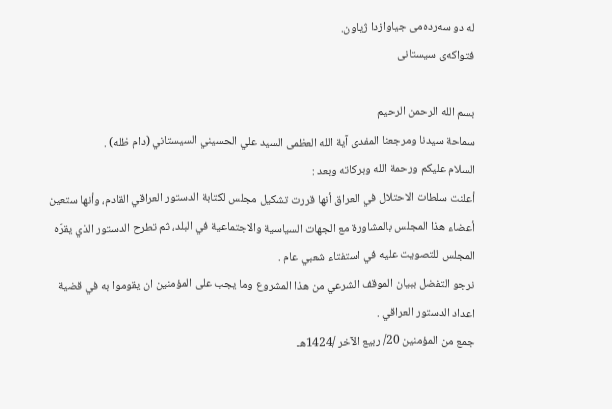له‌ دو سه‌رده‌می‌ جیاوازدا ژیاون.
فتواكه‌ی‌ سیستانی‌

بسم الله الرحمن الرحيم
سماحة سيدنا ومرجعنا المفدى آية الله العظمى السيد علي الحسيني السيستاني (دام ظله) .
السلام عليكم ورحمة الله وبركاته وبعد :
أعلنت سلطات الاحتلال في العراق أنها قررت تشكيل مجلس لكتابة الدستور العراقي القادم، وأنها ستعين أعضاء هذا المجلس بالمشاورة مع الجهات السياسية والاجتماعية في البلد، ثم تطرح الدستور الذي يقرّه المجلس للتصويت عليه في استفتاء شعبي عام .
نرجو التفضل ببيان الموقف الشرعي من هذا المشروع وما يجب على المؤمنين ان يقوموا به في قضية اعداد الدستور العراقي .
جمع من المؤمنين 20/ ربيع الآخر /1424هـ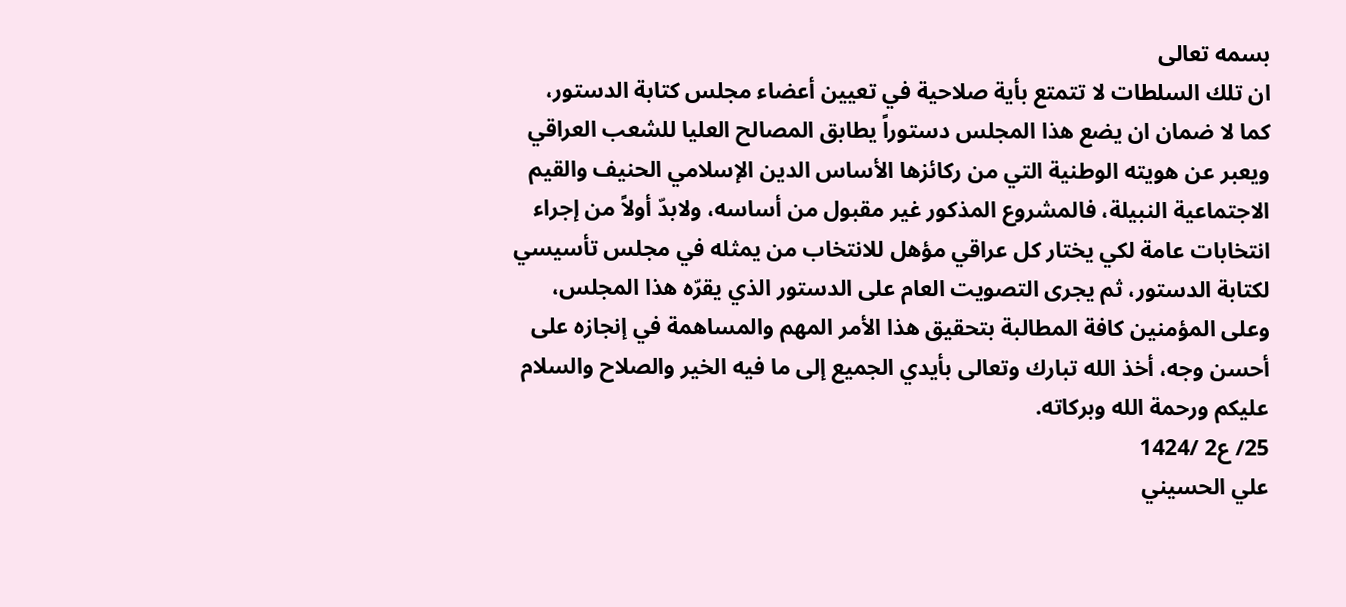بسمه تعالى
ان تلك السلطات لا تتمتع بأية صلاحية في تعيين أعضاء مجلس كتابة الدستور، كما لا ضمان ان يضع هذا المجلس دستوراً يطابق المصالح العليا للشعب العراقي ويعبر عن هويته الوطنية التي من ركائزها الأساس الدين الإسلامي الحنيف والقيم الاجتماعية النبيلة، فالمشروع المذكور غير مقبول من أساسه، ولابدّ أولاً من إجراء انتخابات عامة لكي يختار كل عراقي مؤهل للانتخاب من يمثله في مجلس تأسيسي لكتابة الدستور، ثم يجرى التصويت العام على الدستور الذي يقرّه هذا المجلس، وعلى المؤمنين كافة المطالبة بتحقيق هذا الأمر المهم والمساهمة في إنجازه على أحسن وجه، أخذ الله تبارك وتعالى بأيدي الجميع إلى ما فيه الخير والصلاح والسلام عليكم ورحمة الله وبركاته.
25/ ع2 /1424
علي الحسيني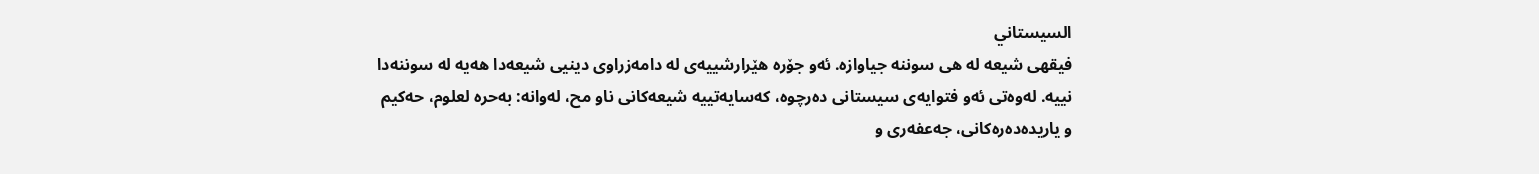السيستاني
فیقهی‌ شیعه‌ له‌ هی‌ سوننه‌ جیاوازه‌. ئه‌و جۆره‌ هێرارشييه‌ی‌ له‌ دامه‌زراوی‌ دینيى‌ شیعه‌دا هه‌یه‌ له‌ سوننه‌دا نیيه‌. له‌وه‌تی‌ ئه‌و فتوایه‌ی‌ سیستانی‌ ده‌رچوه‌، كه‌سایه‌تییه‌ شیعه‌كانی‌ ناو مح، له‌وانه‌: به‌حره ‌لعلوم، حه‌كیم و یاریده‌ده‌ره‌كانی‌، جه‌عفه‌ری‌ و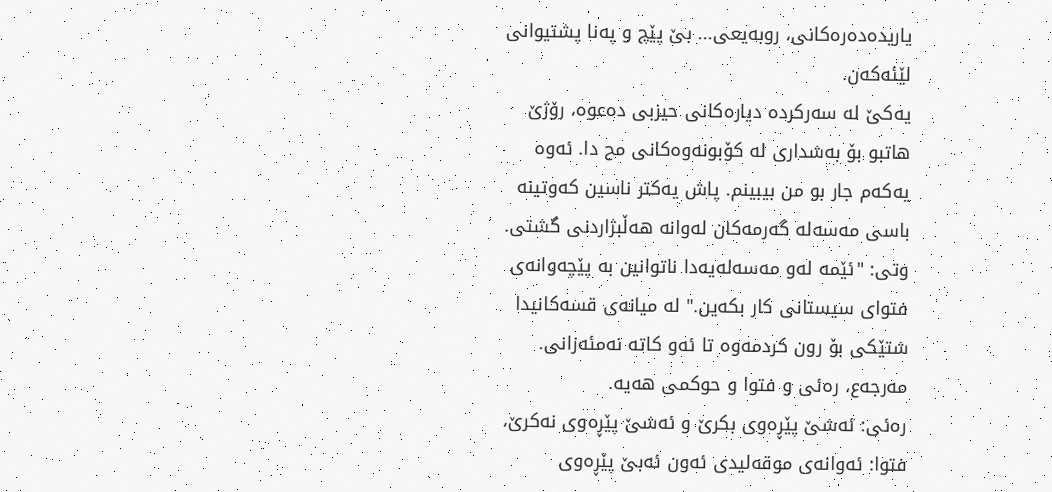یاریده‌ده‌ره‌كانی‌، روبه‌یعی‌... بێ‌ پێچ و په‌نا پشتیوانی‌ لێئه‌كه‌ن.
یه‌كێ‌ له‌ سه‌ركرده‌ دیاره‌كانی‌ حیزبی‌ ده‌عوه‌، رۆژێ‌ هاتبو بۆ به‌شداری‌ له‌ كۆبونه‌وه‌كانی‌ مح دا. ئه‌وه‌ یه‌كه‌م جار بو من بیبینم. پاش یه‌كتر ناسین كه‌وتینه‌ باسی‌ مه‌سه‌له‌ گه‌رمه‌كان له‌وانه‌ هه‌ڵبژاردنی‌ گشتی‌. وتی‌: "ئێمه‌ له‌و مه‌سه‌له‌یه‌دا ناتوانین به‌ پێچه‌وانه‌ی‌ فتوای‌ سیستانی‌ كار بكه‌ین." له‌ میانه‌ی‌ قسه‌كانيدا شتێكی‌ بۆ رون كردمه‌وه‌ تا ئه‌و كاته‌ نه‌مئه‌زانی‌.
مه‌رجه‌ع، ره‌ئی‌ و فتوا و حوكمی‌ هه‌یه‌.
ره‌ئی‌: ئه‌شێ‌ پێڕه‌وی‌ بكرێ‌ و ئه‌شێ‌ پێڕه‌وی‌ نه‌كرێ‌،
فتوا: ئه‌وانه‌ی‌ موقه‌لیدی‌ ئه‌ون ئه‌بێ‌ پێڕه‌وی‌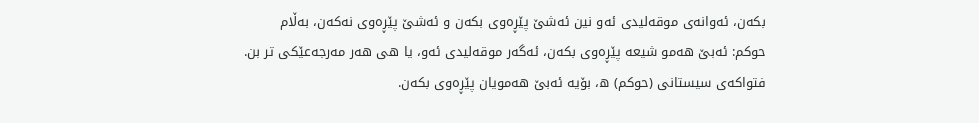بكه‌ن، ئه‌وانه‌ی‌ موقه‌لیدی‌ ئه‌و نین ئه‌شێ‌ پێڕه‌وی‌ بكه‌ن و ئه‌شێ‌ پێڕه‌وی‌ نه‌كه‌ن، به‌ڵام
حوكم: ئه‌بێ‌ هه‌مو شیعه‌ پێڕه‌وی‌ بكه‌ن، ئه‌گه‌ر موقه‌لیدی‌ ئه‌و، یا هی‌ هه‌ر مه‌رجه‌عێكی‌ تر بن.
فتواكه‌ی‌ سیستانی‌ (حوكم) ه‌، بۆیه‌ ئه‌بێ‌ هه‌مویان پێڕه‌وی‌ بكه‌ن.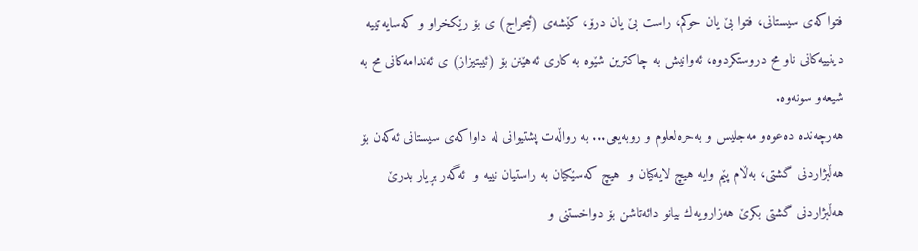فتواكه‌ی‌ سیستانی‌، فتوا بێ‌ یان حوكم، راست بێ‌ یان درۆ، كێشه‌ی‌ (ئیحراج) ی‌ بۆ رێكخراو و كه‌سایه‌تییه‌ دینییه‌كانی‌ ناو مح دروستكردوه‌، ئه‌وانیش به‌ چاكترین شێوه‌ به‌ كاری‌ ئه‌هێنن بۆ (ئیبتیزاز) ی‌ ئه‌ندامه‌كانی‌ مح به‌ شیعه‌و سونه‌وه‌.
هه‌رچه‌نده‌ ده‌عوه‌و مه‌جلیس و به‌حره‌لعلوم و روبه‌یعی‌... به‌ رواڵه‌ت پشتیوانی‌ له‌ داواكه‌ی‌ سیستانی‌ ئه‌كه‌ن بۆ هه‌ڵبژاردنی‌ گشتی‌، به‌ڵام پێم وایه‌ هیچ لایه‌كیان و  هیچ كه‌سێكیان به‌ راستیان نیيه‌ و  ئه‌گه‌ر بڕیار بدرێ‌ هه‌ڵبژاردنی‌ گشتی‌ بكرێ‌ هه‌زارویه‌ك بیانو دائه‌تاشن بۆ دواخستنی‌ و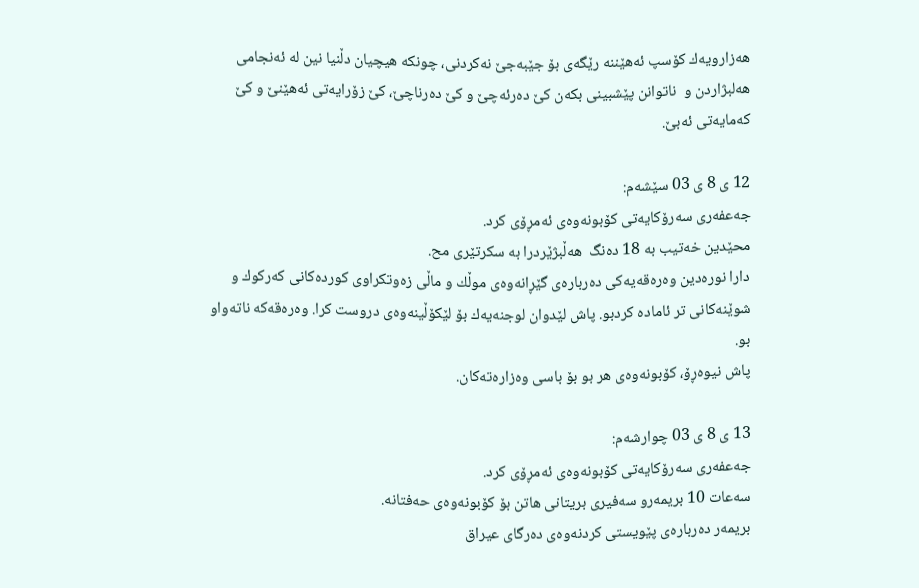هه‌زارویه‌ك كۆسپ ئه‌هێننه‌ رێگه‌ی‌ بۆ جێبه‌جێ‌ نه‌كردنی‌، چونكه‌ هیچیان دڵنیا نین له‌ ئه‌نجامی‌ هه‌لبژاردن و  ناتوانن پێشبینی‌ بكه‌ن كێ‌ ده‌رئه‌چێ‌ و كێ‌ ده‌رناچێ‌، كێ‌ زۆرایه‌تی‌ ئه‌هێنێ‌ و كێ‌ كه‌مایه‌تی‌ ئه‌بێ‌.

12 ی‌ 8 ی‌ 03 سێشه‌م:
جه‌عفه‌ری‌ سه‌رۆكایه‌تی‌ كۆبونه‌وه‌ی‌ ئه‌مڕۆی‌ كرد.
محێدین خه‌تیب به‌ 18 ده‌نگ  هه‌ڵبژێردرا به‌ سكرتێری‌ مح.
دارا نوره‌دین وه‌ره‌قه‌یه‌كی‌ ده‌رباره‌ی‌ گێڕانه‌وه‌ی‌ موڵك و ماڵی‌ زه‌وتكراوی‌ كورده‌كانی‌ كه‌ركوك و شوێنه‌كانی‌ تر ئاماده‌ كردبو. پاش لێدوان لوجنه‌یه‌ك بۆ لێكۆڵینه‌وه‌ی‌ دروست كرا. وه‌ره‌قه‌كه‌ ناته‌واو بو.
پاش نیوه‌ڕۆ، كۆبونه‌وه‌ی‌ هر بو بۆ باسی‌ وه‌زاره‌ته‌كان.

13 ی‌ 8 ی‌ 03 چوارشه‌م:
جه‌عفه‌ری‌ سه‌رۆكایه‌تی‌ كۆبونه‌وه‌ی‌ ئه‌مڕۆی‌ كرد.
سه‌عات 10 بریمه‌رو سه‌فیری‌ بریتانی‌ هاتن بۆ كۆبونه‌وه‌ی‌ حه‌فتانه‌.
بریمه‌ر ده‌رباره‌ی‌ پێویستی‌ كردنه‌وه‌ی‌ ده‌رگای‌ عیراق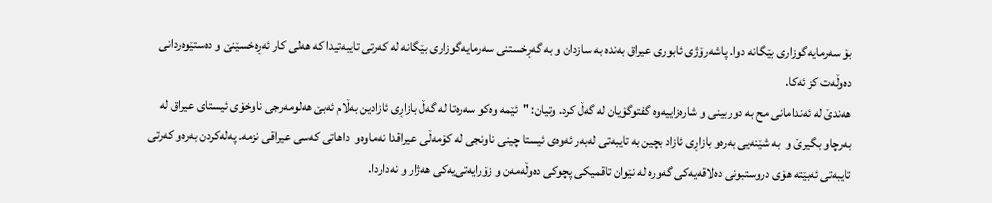بۆ سه‌رمایه‌گوزاری‌ بێگانه‌ دوا. پاشه‌رۆژی‌ ئابوری‌ عیراق به‌نده‌ به‌ سازدان و به‌ گه‌ڕخستنی‌ سه‌رمایه‌گوزاری‌ بێگانه‌ له‌ كه‌رتی‌ تایبه‌تیدا كه‌ هه‌لی‌ كار ئه‌ڕه‌خسێنێ‌ و ده‌ستێوه‌ردانی‌ ده‌وڵه‌ت كز ئه‌كا.
هه‌ندێ‌ له‌ ئه‌ندامانی‌ مح به‌ دوربینی‌ و شاره‌زاییه‌وه‌ گفتوگۆیان له‌ گه‌ڵ‌ كرد. وتیان: "ئێمه‌ وه‌كو سه‌ره‌تا له‌ گه‌ڵ‌ بازاڕی‌ ئازادین به‌ڵام ئه‌بێ‌ هه‌لومه‌رجی‌ ناوخۆی‌ ئیستای‌ عیراق له‌ به‌رچاو بگیرێ‌ و  به‌ شێنه‌یی‌ به‌ره‌و بازاڕی‌ ئازاد بچین به‌ تایبه‌تی‌ له‌به‌ر ئه‌وه‌ی‌ ئیستا چینی‌ ناونجی‌ له‌ كۆمه‌ڵی‌ عیراقدا نه‌ماوه‌و  داهاتی‌ كه‌سی‌ عیراقی‌ نزمه‌. په‌له‌كردن به‌ره‌و كه‌رتی‌ تایبه‌تی‌ ئه‌بێته‌ هۆی‌ دروستبونی‌ ده‌لاقه‌یه‌كی‌ گه‌وره‌ له‌ نێوان تاقمیكی‌ پچوكی‌ ده‌وڵه‌مه‌ن و زۆرایه‌تی‌یه‌كی‌ هه‌ژار و نه‌داردا.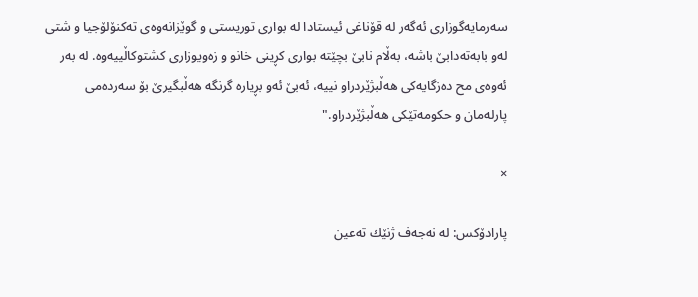سه‌رمایه‌گوزاری‌ ئه‌گه‌ر له‌ قۆناغی‌ ئیستادا له‌ بواری‌ توریستی‌ و گوێزانه‌وه‌ی‌ ته‌كنۆلۆجیا و شتی‌ له‌و بابه‌ته‌دابێ‌ باشه‌، به‌ڵام نابێ‌ بچێته‌ بواری‌ كڕینی‌ خانو و زه‌ویوزاری‌ كشتوكاڵیيه‌وه‌. له‌ به‌ر ئه‌وه‌ی‌ مح ده‌زگایه‌كی‌ هه‌ڵبژێردراو نیيه‌، ئه‌بێ‌ ئه‌و بڕیاره‌ گرنگه‌ هه‌ڵبگیرێ‌ بۆ سه‌رده‌می‌ پارله‌مان و حكومه‌تێكی‌ هه‌ڵبژێردراو."

×

پارادۆكس: له‌ نه‌جه‌ف ژنێك ته‌عین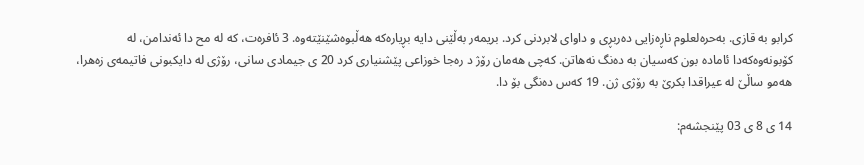كرابو به‌ قازی‌. به‌حره‌لعلوم ناڕه‌زایی‌ ده‌ربڕی‌ و داوای‌ لابردنی‌ كرد. بریمه‌ر به‌ڵێنی‌ دایه‌ بڕیاره‌كه‌ هه‌ڵبوه‌شێنێته‌وه‌. 3 ئافره‌ت، كه‌ له‌ مح دا ئه‌ندامن، له‌ كۆبونه‌وه‌كه‌دا ئاماده‌ بون كه‌سیان به‌ ده‌نگ نه‌هاتن. كه‌چی‌ هه‌مان رۆژ د ره‌جا خوزاعی‌ پێشنیاری‌ كرد 20 ی‌ جیمادی‌ سانی‌، رۆژی‌ له‌ دایكبونی‌ فاتیمه‌ی‌ زه‌هرا، هه‌مو ساڵێ‌ له‌ عیراقدا بكرێ‌ به‌ رۆژی‌ ژن. 19 كه‌س ده‌نگی‌ بۆ دا.

14 ی‌ 8 ی‌ 03 پێنجشه‌م: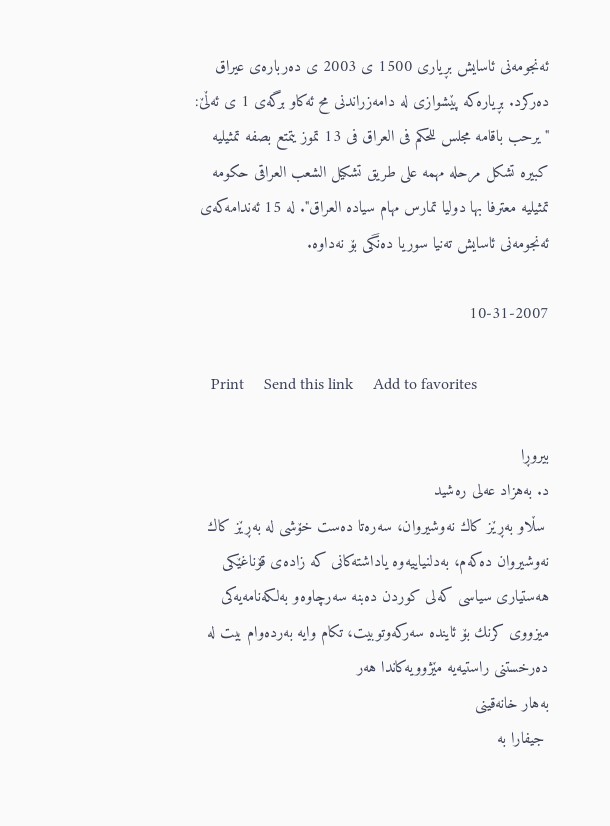ئه‌نجومه‌نی‌ ئاسایش بڕیاری‌ 1500 ی‌ 2003 ی‌ ده‌رباره‌ی‌ عیراق ده‌ركرد. بڕیاره‌كه‌ پێشوازی‌ له‌ دامه‌زراندنی‌ مح ئه‌كاو برگه‌ی‌ 1 ی‌ ئه‌ڵێ‌: "یرحب باقامه‌ مجلس للحكم فی‌ العراق فی‌ 13 تموز یتمتع بصفه‌ تمثیلیه‌ كبیره‌ تشكل مرحله‌ مهمه‌ علی‌ طریق تشكیل الشعب العراقی‌ حكومه‌ تمثیلیه‌ معترفا بها دولیا تمارس مهام سیاده‌ العراق". له‌ 15 ئه‌ندامه‌كه‌ی‌ ئه‌نجومه‌نی‌ ئاسایش ته‌نیا سوریا ده‌نگی‌ بۆ نه‌داوه‌.

10-31-2007

    Print     Send this link     Add to favorites

بیروڕا
د. به‌هزاد عه‌لی‌ ره‌شید
 سڵاو به‌‌ڕێز كاك نه‌وشیروان، سه‌ره‌تا ده‌ست خۆشی‌ له‌ به‌ڕێز كاك نه‌وشیروان ده‌كه‌م، به‌دلنیاییه‌وه‌ یاداشته‌كانی‌ كه‌ زاده‌ی‌ قۆناغێكی‌ هه‌ستیاری‌ سیاسی‌ كه‌لی‌ كوردن ده‌بنه‌ سه‌رچاوه‌و به‌لكه‌نامه‌یه‌كی‌ میزووی‌ كرنك بۆ ئاینده‌ سه‌ركه‌وتوبیت، تكام وایه‌ به‌رده‌وام بیت له‌ ده‌رخستنی‌ راستیه‌یه‌ مێژوویه‌كاندا هه‌ر
به‌هار خانه‌قینی
 جیفارا به‌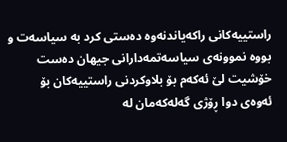راستییه‌كانی راكه‌یاندنه‌وه‌ ده‌ستی كرد به‌ سیاسه‌ت و بووه‌ نموونه‌ی سیاسه‌تمه‌دارانی جیهان ده‌ست خۆشیت لێ ئه‌كه‌م بۆ بلاوكردنی راستییه‌كان بۆ ئه‌وه‌ی دوا ڕۆژی گه‌له‌كه‌مان له‌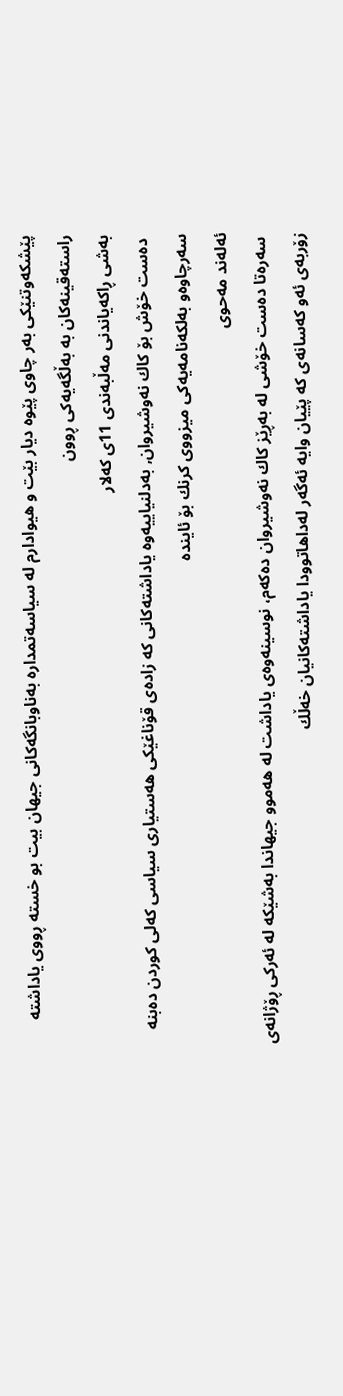پێشكه‌وتنێكی به‌ر چاوی پێوه‌ دیار بێت و هیوادارم له‌ سیاسه‌تمداره‌ به‌ناوبانگه‌كانی جیهان بیت بو خسته‌ ڕووی یاداشته‌ راسته‌قینه‌كان به‌ به‌ڵگه‌یه‌كی ڕوون
به‌شی‌ ڕاكه‌یاندنی‌ مه‌ڵبه‌ندی‌ 11ی‌ كه‌لار
 ده‌ست خۆش بۆ كاك نه‌وشیروان, به‌دلنیاییه‌وه‌ یاداشته‌كانی‌ كه‌ زاده‌ی‌ قۆناغێكی‌ هه‌ستیاری‌ سیاسی‌ كه‌لی‌ كوردن ده‌بنه‌ سه‌رچاوه‌و به‌لكه‌نامه‌یه‌كی‌ میزووی‌ كرنك بۆ ئاینده‌
ئه‌له‌ند مه‌حوی‌
 سه‌ره‌تا ده‌ست خۆشی‌ له‌ به‌ڕێز كاك نه‌وشیروان ده‌كه‌م، نوسینه‌وه‌ی‌ یاداشت له‌ هه‌موو جیهاندا به‌شێكه‌ له‌ ئه‌ركی‌ ڕۆژانه‌ی‌ زۆربه‌ی‌ ئه‌و كه‌سانه‌ی‌ كه‌ پێیان وایه‌ ئه‌گه‌ر له‌داهاتوودا یاداشته‌كانیان خه‌ڵك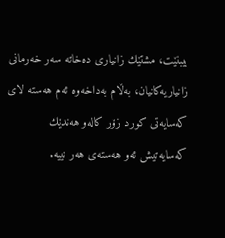بیبنێت، مشتێك زانیاری‌ ده‌خاته‌ سه‌ر خه‌رمانی‌ زانیاریه‌كانیان، به‌ڵام به‌داخه‌وه‌ ئه‌م هه‌سته‌ لای‌ كه‌سایه‌تی‌ كورد زۆر كاله‌‌و هه‌ندێك كه‌سایه‌تیش ئه‌و هه‌سته‌ی‌ هه‌ر نییه‌.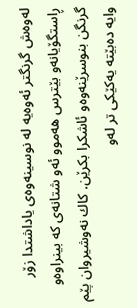له‌وه‌ش گرنگتر ئه‌وه‌یه‌ له‌ نوسینه‌وه‌ی‌ یاداشتدا زۆر ڕاستگۆیانه‌‌و بێترس هه‌موو ئه‌و شتانه‌ی‌ كه‌ بینراوه‌‌و گرنگن بنوسرێنه‌وه‌‌و ئاشكرا بكرێن. كاك نه‌وشیروان پێم وایه‌ ده‌بێته‌ یه‌كێكی‌ تر له‌و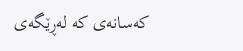كه‌سانه‌ی‌ كه‌ له‌ڕێگه‌ی‌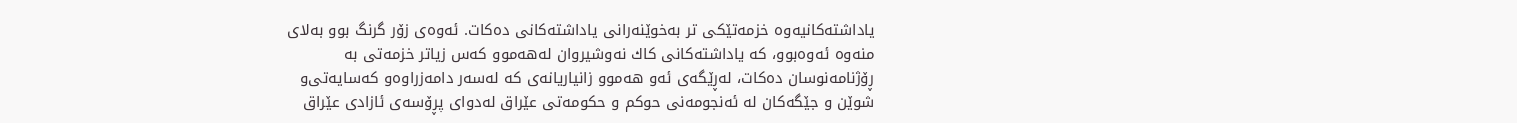یاداشته‌كانیه‌وه‌ خزمه‌تێكی‌ تر به‌خوێنه‌رانی‌ یاداشته‌كانی‌ ده‌كات. ئه‌وه‌ی‌ زۆر گرنگ بوو به‌لای‌ منه‌وه‌ ئه‌وه‌بوو، كه‌ یاداشته‌كانی‌ كاك نه‌وشیروان له‌هه‌موو كه‌س زیاتر خزمه‌تی‌ به‌ ڕۆژنامه‌نوسان ده‌كات، له‌ڕێگه‌ی‌ ئه‌و هه‌موو زانیاریانه‌ی‌ كه‌ له‌سه‌ر دامه‌زراوه‌و كه‌سایه‌تی‌و شوێن و جێگه‌كان له‌ ئه‌نجومه‌نی‌ حوكم و حكومه‌تی‌ عێراق له‌دوای‌ پڕۆسه‌ی‌ ئازادی‌ عێراق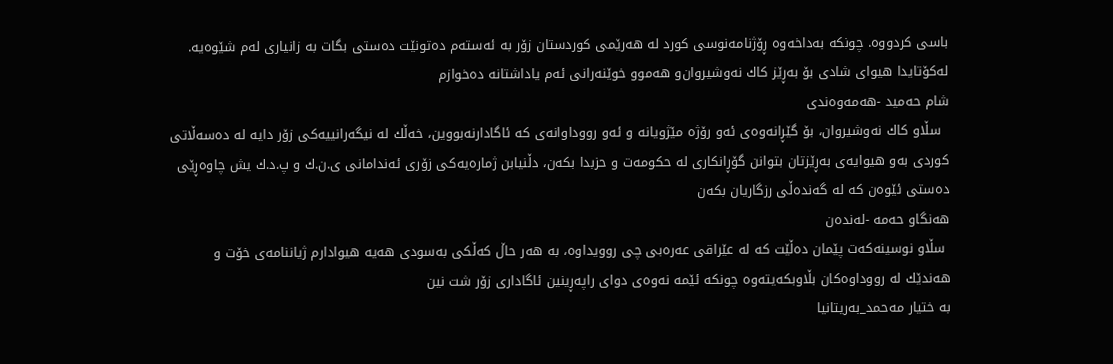باسی‌ كردووه‌. چونكه‌ به‌داخه‌وه‌ ڕۆژنامه‌نوسی‌ كورد له‌ هه‌رێمی‌ كوردستان زۆر به‌ ئه‌سته‌م ده‌تونێت ده‌ستی‌ بگات به‌ زانیاری‌ له‌م شێوه‌یه‌. له‌كۆتایدا هیوای‌ شادی‌ بۆ به‌ڕێز كاك نه‌وشیروان‌و هه‌موو خوێنه‌رانی‌ ئه‌م یاداشتانه‌ ده‌خوازم
شام حه‌مید -هه‌مه‌وه‌ندی‌
  سڵاو كاك نه‌وشیروان، بۆ گێڕانه‌وه‌ی‌ ئه‌و رۆژه‌ مێژویانه‌ و ئه‌و رووداوانه‌ی‌ كه‌ ئاگادارنه‌بووین، خه‌ڵك له‌ نیگه‌رانییه‌كی‌ زۆر دایه‌ له‌ ده‌سه‌ڵاتی‌ كوردی‌ به‌و هیوایه‌ی‌ به‌ڕێزتان بتوانن گۆڕانكاری‌ له‌ حكومه‌ت و حزبدا بكه‌ن، دڵنیابن ژماره‌یه‌كی‌ زۆری‌ ئه‌ندامانی‌ ی‌.ن.ك و پ.د.ك یش چاوه‌ڕێی‌ ده‌ستی‌ ئێوه‌ن كه‌ له‌ گه‌نده‌ڵی‌ رزگاریان بكه‌ن
هه‌نگاو حه‌مه‌ -له‌نده‌ن
 سڵاو نوسینه‌كه‌ت پێمان ده‌ڵێت كه‌ له‌ عێراقی‌ عه‌ره‌بی‌ چی‌ روویداوه‌، به‌ هه‌ر حاڵ كه‌ڵكی‌ به‌سودی‌ هه‌یه‌ هیوادارم ژیاننامه‌ی‌ خۆت و هه‌ندێك له‌ رووداوه‌كان بڵاوبكه‌یته‌وه‌ چونكه‌ ئێمه‌ نه‌وه‌ی‌ دوای‌ راپه‌ڕینین ئاگاداری‌ زۆر شت نین
به‌ ختیار مه‌حمد_به‌ریتانیا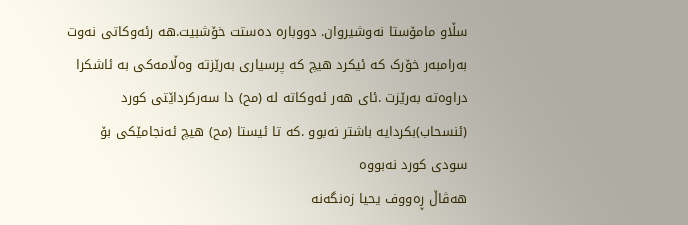سڵاو مامۆستا نه‌وشیروان. دووباره‌ ده‌ستت خۆشبیت.هه‌ رئه‌وکاتی نه‌وت به‌رامبه‌ر خۆرک که‌ ئیکرد هیچ که‌ پرسیاری به‌رێزته‌ وه‌ڵامه‌کی به‌ ئاشکرا دراوه‌ته‌ به‌رێزت .ئای هه‌ر ئه‌وکاته‌ له‌ (مح) دا سه‌رکرداێتی کورد (ئنسحاب)بکردایه‌ باشتر نه‌بوو .که‌ تا ئیستا (مح) هیچ ئه‌نجامێکی بۆ سودی کورد نه‌بووه‌
هه‌ڤاڵ ڕه‌ووف يحيا زه‌نگه‌نه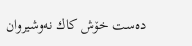ده‌ست خۆش كاك نه‌‌وشیروان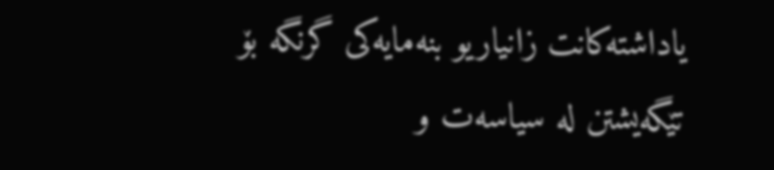یاداشته‌کانت‌ زانیاریو بنه‌مایه‌كی‌ گرنگه‌ بۆ تێگه‌یشتن له‌ سیاسه‌ت و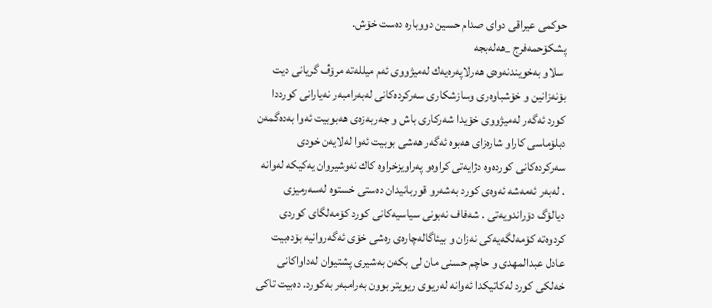حوکمی عیراقی دوای صدام حسین دووباره‌ ده‌ست خۆش.
پشكۆحمه‌فرج _هه‌له‌بجه‌
 سلاو به‌خویندنه‌وه‌ی‌ هه‌رلاپه‌ره‌یه‌ك له‌میژووی‌ ئه‌م میلله‌ته‌ مرۆڤ گریانی‌ دیت بۆنه‌زانین و خۆشباوه‌ری‌ وسازشكاری‌ سه‌ركرده‌كانی‌ له‌به‌رامبه‌ر نه‌یارانی‌ كورددا كورد ئه‌گه‌ر له‌میژووی‌ خۆیدا شه‌ركاری‌ باش و جه‌ربه‌زه‌ی‌ هه‌بوبیت ئه‌وا به‌ده‌گمه‌ن دبلۆماسی‌ كاراو شاره‌زای‌ هه‌بوه‌ ئه‌گه‌ر هه‌شی‌ بوبیت ئه‌وا له‌لایه‌ن خودی‌ سه‌ركرده‌كانی‌ كورده‌وه‌ دژایه‌تی‌ كراوه‌و په‌راویزخراوه‌ كاك نه‌وشیروان یه‌كیكه‌ له‌وانه‌ . له‌به‌ر ئه‌مه‌شه‌ ئه‌وه‌ی‌ كورد به‌شه‌رو قوربانیدان ده‌ستی‌ خستوه‌ له‌سه‌رمیزی‌ دیالۆگ دۆراندویه‌تی‌ . شه‌فاف نه‌بونی‌ سیاسیه‌كانی‌ كورد كۆمه‌لگای‌ كوردی‌ كردوه‌ته‌ كۆمه‌لگه‌یه‌كی‌ نه‌زان و بیئاگاله‌چاره‌ی‌ ره‌شی‌ خۆی‌ ئه‌گه‌روانیه‌ بۆده‌بیت عادل عبدالمهدی‌ و حاچم حسنی‌ مان لی‌ بكه‌ن به‌شیری‌ پشتیوان له‌داواكانی‌ خه‌لكی‌ كورد له‌كاتیكدا ئه‌وانه‌ له‌ریوی‌ ریویتر بوون به‌رامبه‌ر به‌كورد. ده‌بیت تاكی‌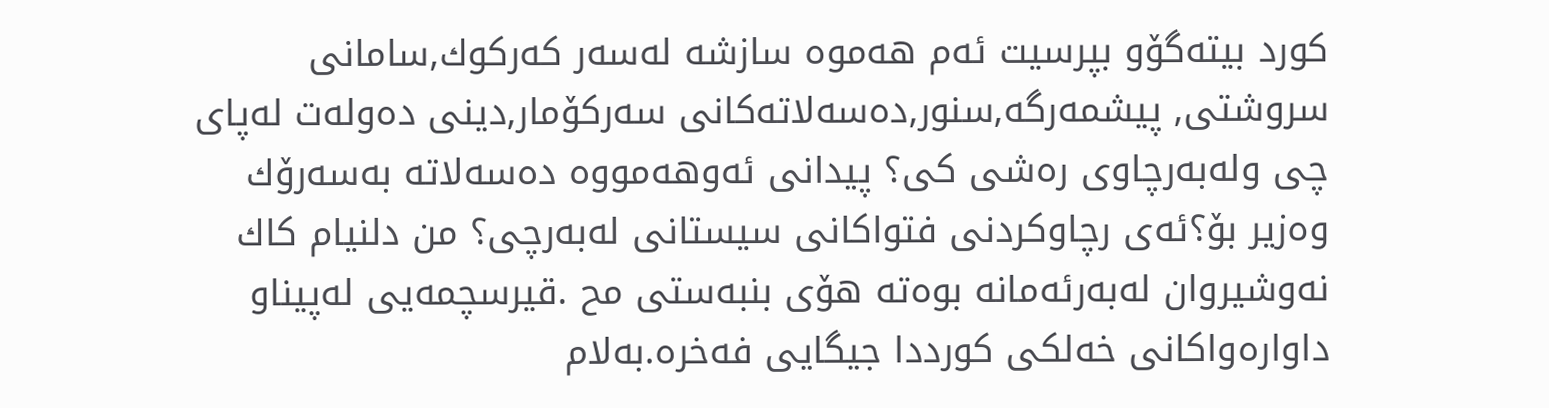كورد بیته‌گۆو بپرسیت ئه‌م هه‌موه‌ سازشه‌ له‌سه‌ر كه‌ركوك,سامانی‌ سروشتی‌, پیشمه‌رگه‌,سنور,ده‌سه‌لاته‌كانی‌ سه‌ركۆمار,دینی‌ ده‌وله‌ت له‌پای‌ چی‌ وله‌به‌رچاوی‌ ره‌شی‌ كی‌؟ پیدانی‌ ئه‌وهه‌مووه‌ ده‌سه‌لاته‌ به‌سه‌رۆك وه‌زیر بۆ؟ئه‌ی‌ رچاوكردنی‌ فتواكانی‌ سیستانی‌ له‌به‌رچی‌؟ من دلنیام كاك نه‌وشیروان له‌به‌رئه‌مانه‌ بوه‌ته‌ هۆی‌ بنبه‌ستی‌ مح .قیرسچمه‌یی‌ له‌پیناو داواره‌واكانی‌ خه‌لكی‌ كورددا جیگایی‌ فه‌خره‌.به‌لام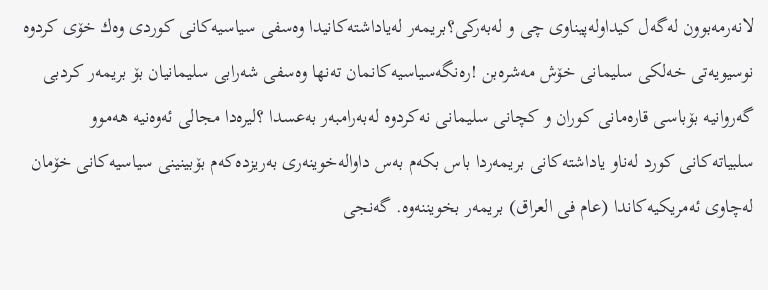لانه‌رمه‌بوون له‌گه‌ل كیداوله‌پیناوی‌ چی‌ و له‌به‌ركی‌؟بریمه‌ر له‌یاداشته‌كانیدا وه‌سفی‌ سیاسیه‌كانی‌ كوردی‌ وه‌ك خۆی‌ كردوه‌ نوسیویه‌تی‌ خه‌لكی‌ سلیمانی‌ خۆش مه‌شره‌بن !ره‌نگه‌سیاسیه‌كانمان ته‌نها وه‌سفی‌ شه‌رابی‌ سلیمانیان بۆ بریمه‌ر كردبی‌ گه‌روانیه‌ بۆباسی‌ قاره‌مانی‌ كوران و كچانی‌ سلیمانی‌ نه‌كردوه‌ له‌به‌رامبه‌ر به‌عسدا ؟لیره‌دا مجالی‌ ئه‌وه‌نیه‌ هه‌موو سلبیاته‌كانی‌ كورد له‌ناو یاداشته‌كانی‌ بریمه‌ردا باس بكه‌م به‌س داواله‌خوینه‌ری‌ به‌ریزده‌كه‌م بۆبینینی‌ سیاسیه‌كانی‌ خۆمان له‌چاوی‌ ئه‌مریكیه‌كاندا (عام فی‌ العراق) بریمه‌ر بخویننه‌وه‌. گه‌نجی‌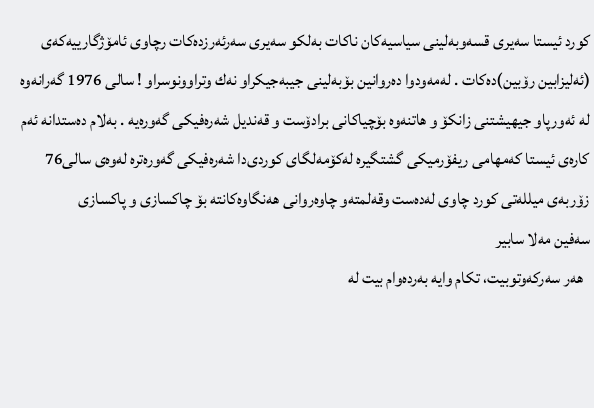كورد ئیستا سه‌یری‌ قسه‌وبه‌لینی‌ سیاسیه‌كان ناكات به‌لكو سه‌یری‌ سه‌رئه‌رزده‌كات رچاوی‌ ئامۆژگارییه‌كه‌ی‌ (ئه‌لیزابین رۆبین)ده‌كات . له‌مه‌ودوا ده‌روانین بۆبه‌لینی‌ جیبه‌جیكراو نه‌ك وتراوونوسراو ! سالی 1976 گه‌رانه‌وه‌ له‌ ئه‌ورپاو جیهیشتنی‌ زانكۆ و هاتنه‌وه‌ بۆچیاكانی‌ برادۆست و قه‌ندیل شه‌ره‌فیكی‌ گه‌وره‌یه‌ . به‌لام ده‌ستدانه‌ ئه‌م كاره‌ی‌ ئیستا كه‌مهامی‌ ریفۆرمیكی‌ گشتگیره‌ له‌كۆمه‌لگای‌ كوردی‌دا شه‌ره‌فیكی‌ گه‌وره‌تره‌ له‌وه‌ی‌ سالی‌76 زۆربه‌ی‌ میلله‌تی‌ كورد چاوی‌ له‌ده‌ست وقه‌لمته‌و چاوه‌روانی‌ هه‌نگاوه‌كانته‌ بۆ چاكسازی‌ و پاكسازی‌
سه‌فین مه‌لا سابیر
  هه‌ر سه‌ركه‌وتوبیت، تكام وایه‌ به‌رده‌وام بیت له‌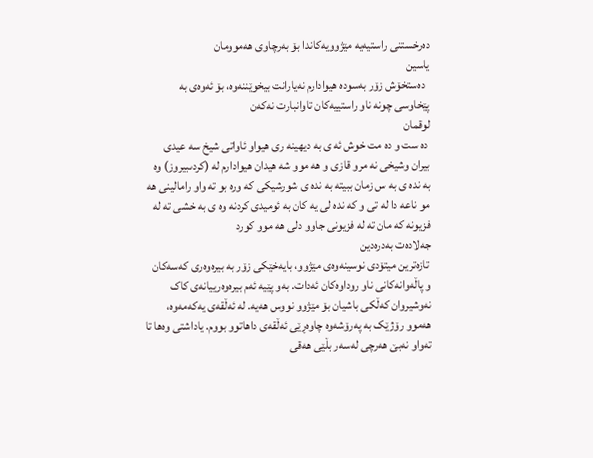ده‌رخستنی‌ راستیه‌یه‌ مێژوویه‌كاندا بۆ به‌رچاوی‌ هه‌موومان
یاسین
  ده‌ستخۆش زۆر به‌سوده‌ هیوادارم نه‌یارانت بیخوێننه‌وه‌، بۆ ئه‌وه‌ی‌ به‌ پێخاوسی‌ چونه‌ ناو راستییه‌كان تاوانبارت نه‌كه‌ن
لوقمان
 ده ست و ده مت خوش ئه ى به ديهينه رى هيواو ئاواتى شيخ سه عيدى بيران وشيخى نه مرو قازى و هه موو شه هيدان هيوادارم له (كردىبيروز) وه به نده ى به س زمان ببيته به نده ى شورشيكى كه وره بو ته واو رامالينى هه مو ناعه دا له تى و كه نده لى يه كان به ئوميدى كردنه وه ى به خشى ته له فزيونه كه مان ته له فزيونى جاوو دلى هه موو كورد
جه‌لاده‌ت به‌دره‌دین
 تازه‌ترین میتۆدی نوسینه‌وه‌ی مێژوو، بایه‌خێکی زۆر به‌ بیره‌وه‌ری که‌سه‌کان و پاڵه‌وانه‌کانی ناو روداوه‌کان ئه‌دات. به‌و پێیه‌ ئه‌م بیره‌وه‌رییانه‌ی کاک نه‌وشیروان که‌ڵکی باشیان بۆ مێژوو نووس هه‌یه‌. له ئه‌ڵقه‌ی یه‌که‌مه‌وه‌، هه‌موو رۆژێک به‌ په‌رۆشه‌وه‌ چاوه‌ڕێی ئه‌ڵقه‌ی داهاتوو بووم. یاداشتی وه‌ها تا ته‌واو نه‌بێ‌ هه‌رچی له‌سه‌ر بڵێی هه‌قی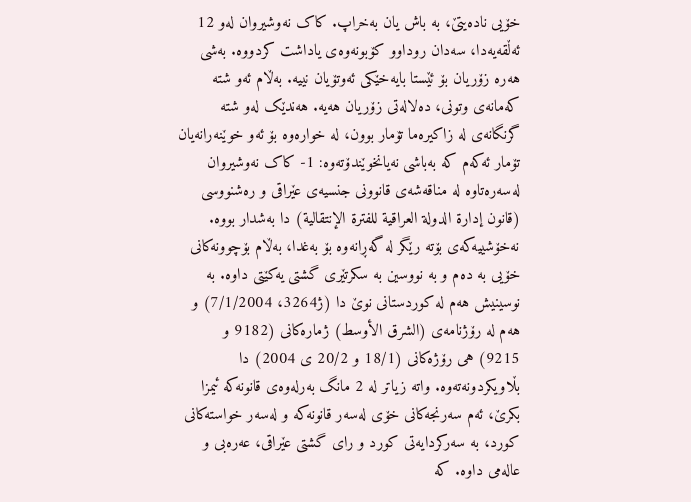خۆیی ناده‌یتێ، به‌ باش یان به‌خراپ. کاک نه‌وشیروان له‌و 12 ئه‌ڵقه‌یه‌دا، سه‌دان روداوو کۆبونه‌وه‌ی یاداشت کردووه‌. به‌شی هه‌ره‌ زۆریان بۆ ئێستا بایه‌خێکی ئه‌وتۆیان نییه‌. به‌ڵام ئه‌و شته‌ که‌مانه‌ی وتونی، ده‌لاله‌تی زۆریان هه‌یه‌. هه‌ندێک له‌و شته‌ گرنگانه‌ی له‌ زاکیره‌ما تۆمار بوون، له‌ خواره‌وه‌ بۆ ئه‌و خوێنه‌رانه‌یان تۆمار ئه‌که‌م که به‌باشی نه‌یانخوێندۆته‌وه‌: 1- کاک نه‌وشیروان له‌سه‌ره‌تاوه‌ له‌ مناقه‌شه‌ی قانوونی جنسیه‌ی عێراقی و ره‌شنووسی (قانون إدارة الدولة العراقية للفترة الإنتقالیة) دا به‌شدار بووه‌. نه‌خۆشییه‌که‌ی بۆته‌ رێگر له‌ گه‌ڕانه‌وه‌ بۆ به‌غدا، به‌ڵام بۆچوونه‌کانی خۆیی به‌ ده‌م و به‌ نووسین به‌ سکرتێری گشتی یه‌کێتی داوه‌. به‌ نوسینیش هه‌م له‌ کوردستانی نوێ دا (ژ3264، 7/1/2004) و هه‌م له‌ رۆژنامه‌ی (الشرق الأوسط) ژماره‌کانی (9182 و 9215) هی رۆژه‌کانی (18/1 و 20/2 ی 2004) دا بڵاویکردونه‌ته‌وه‌. واته‌ زیاتر له‌ 2 مانگ به‌رله‌وه‌ی قانونه‌که‌ ئیمزا بکرێ، ئه‌م سه‌رنجه‌کانی خۆی له‌سه‌ر قانونه‌که‌ و له‌سه‌ر خواسته‌کانی کورد، به‌ سه‌رکردایه‌تی کورد و رای گشتی عێراقی، عه‌ره‌بی و عاله‌می داوه‌. که‌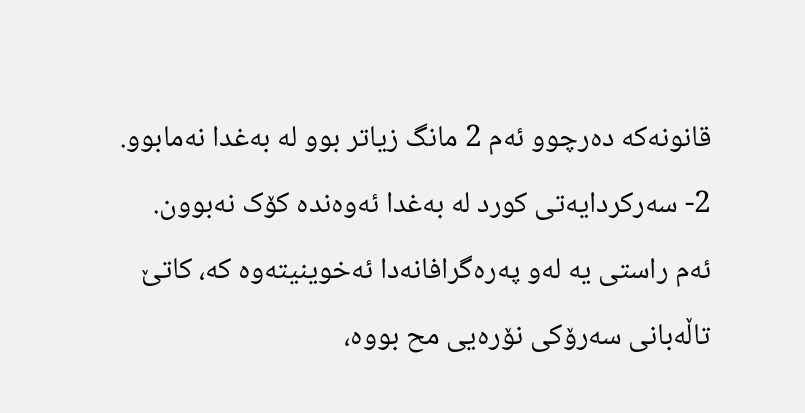قانونه‌که‌ ده‌رچوو ئه‌م 2 مانگ زیاتر بوو له‌ به‌غدا نه‌مابوو. 2- سه‌رکردایه‌تی کورد له‌ به‌غدا ئه‌وه‌نده‌ کۆک نه‌بوون. ئه‌م راستی یه‌ له‌و په‌ره‌گرافانه‌دا ئه‌خوینیته‌وه‌ که‌، کاتێ تاڵه‌بانی سه‌رۆکی نۆره‌یی مح بووه‌،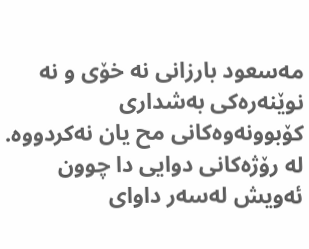مه‌سعود بارزانی نه‌ خۆی و نه‌ نوێنه‌ره‌کی به‌شداری کۆبوونه‌وه‌کانی مح یان نه‌کردووه‌. له‌ رۆژه‌کانی دوایی دا چوون ئه‌ویش له‌سه‌ر داوای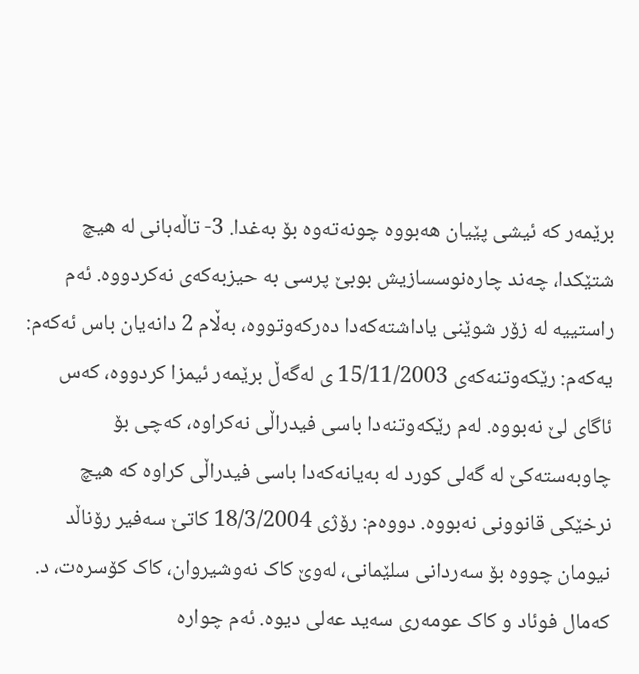برێمه‌ر که‌ ئیشی پێیان هه‌بووه‌ چونه‌ته‌وه‌ بۆ به‌غدا. 3- تاڵه‌بانی له‌ هیچ شتێکدا، چه‌ند چاره‌نوسسازیش بوبێ پرسی به‌ حیزبه‌که‌ی نه‌کردووه‌. ئه‌م راستییه‌ له‌ زۆر شوێنی یاداشته‌که‌دا ده‌رکه‌وتووه‌، به‌ڵام 2 دانه‌یان باس ئه‌که‌م: یه‌که‌م: رێکه‌وتنه‌که‌ی 15/11/2003 ی له‌گه‌ڵ برێمه‌ر ئیمزا کردووه‌، که‌س ئاگای لێ نه‌بووه‌. له‌م رێکه‌وتنه‌دا باسی فیدراڵی نه‌کراوه‌، که‌چی بۆ چاوبه‌سته‌کێ له‌ گه‌لی کورد له‌ به‌یانه‌که‌دا باسی فیدراڵی کراوه‌ که‌ هیچ نرخێکی قانوونی نه‌بووه‌. دووه‌م: رۆژی 18/3/2004 کاتێ سه‌فیر رۆناڵد نیومان چووه‌ بۆ سه‌ردانی سلێمانی، له‌وێ کاک نه‌وشیروان، کاک کۆسره‌ت، د. که‌مال فوئاد و کاک عومه‌ری سه‌ید عه‌لی دیوه‌. ئه‌م چواره‌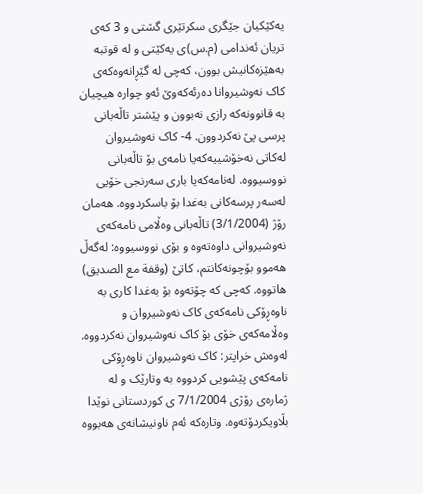یه‌کێکیان جێگری سکرتێری گشتی و 3 که‌ی تریان ئه‌ندامی (م.س)ی یه‌کێتی و له‌ قوتبه‌ به‌هێزه‌کانیش بوون، که‌چی له‌ گێڕانه‌وه‌که‌ی کاک نه‌وشیروانا ده‌رئه‌که‌وێ ئه‌و چواره‌ هیچیان به‌ قانوونه‌که‌ رازی نه‌بوون و پێشتر تاڵه‌بانی پرسی پێ نه‌کردوون. 4- کاک نه‌وشیروان له‌کاتی نه‌خۆشییه‌که‌یا نامه‌ی بۆ تاڵه‌بانی نووسیووه‌. له‌نامه‌که‌یا باری سه‌رنجی خۆیی له‌سه‌ر پرسه‌کانی به‌غدا بۆ باسکردووه‌. هه‌مان رۆژ (3/1/2004) تاڵه‌بانی وه‌ڵامی نامه‌که‌ی نه‌وشیروانی داوه‌ته‌وه‌ و بۆی نووسیووه: له‌گه‌ڵ هه‌موو بۆچونه‌کانتم، کاتێ (وقفة مع الصدیق) هاتووه‌. که‌چی که‌ چۆته‌وه‌ بۆ به‌غدا کاری به‌ ناوه‌ڕۆکی نامه‌که‌ی کاک نه‌وشیروان و وه‌ڵامه‌که‌ی خۆی بۆ کاک نه‌وشیروان نه‌کردووه‌. له‌وه‌ش خراپتر: کاک نه‌وشیروان ناوه‌ڕۆکی نامه‌که‌ی پێشویی کردووه‌ به‌ وتارێک و له‌ ژماره‌ی رۆژی 7/1/2004 ی کوردستانی نوێدا بڵاویکردۆته‌وه‌. وتاره‌که‌ ئه‌م ناونیشانه‌ی هه‌بووه‌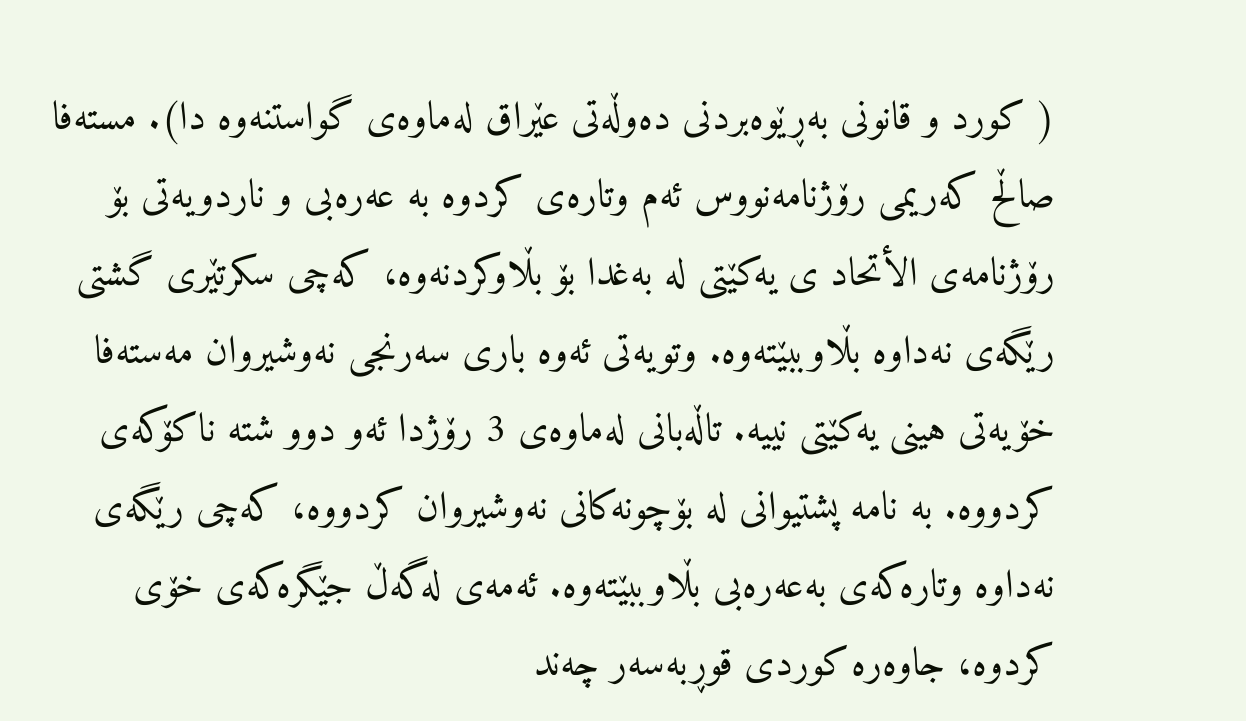( کورد و قانونی به‌ڕێوه‌بردنی ده‌وڵه‌تی عێراق له‌ماوه‌ی گواستنه‌وه‌ دا). مسته‌فا صاڵح که‌ریمی رۆژنامه‌نووس ئه‌م وتاره‌ی کردوه‌ به‌ عه‌ره‌بی و ناردویه‌تی بۆ رۆژنامه‌ی الأتحاد ی یه‌کێتی له‌ به‌غدا بۆ بڵاوکردنه‌وه‌، که‌چی سکرتێری گشتی رێگه‌ی نه‌داوه‌ بڵاوببێته‌وه‌. وتویه‌تی ئه‌وه‌ باری سه‌رنجی نه‌وشیروان مه‌سته‌فا خۆیه‌تی هینی یه‌کێتی نییه‌. تاڵه‌بانی له‌ماوه‌ی 3 رۆژدا ئه‌و دوو شته‌ ناکۆکه‌ی کردووه‌. به‌ نامه‌ پشتیوانی له‌ بۆچونه‌کانی نه‌وشیروان کردووه‌، که‌چی رێگه‌ی نه‌داوه‌ وتاره‌که‌ی به‌عه‌ره‌بی بڵاوببێته‌وه‌. ئه‌مه‌ی له‌گه‌ڵ جێگره‌که‌ی خۆی کردوه‌، جاوه‌ره‌ کوردی قوڕبه‌سه‌ر چه‌ند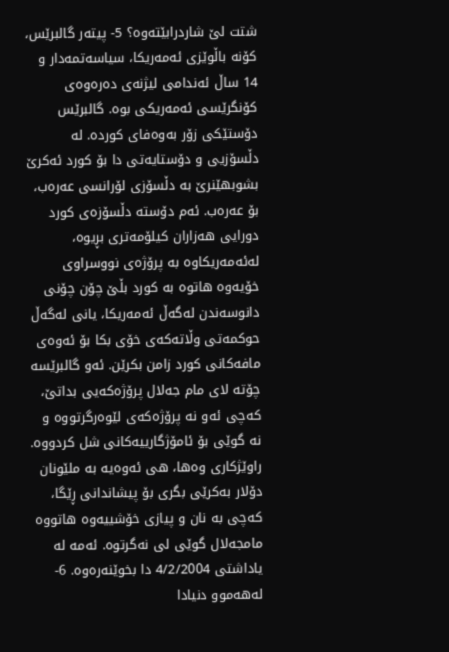شتت لێ شاردرابێته‌وه‌؟ 5- پیته‌ر گالبرێس، کۆنه‌ باڵوێزی ئه‌مه‌ریکا، سیاسه‌تمه‌دار و 14 ساڵ ئه‌ندامی لیژنه‌ی ده‌ره‌وه‌ی کۆنگرێسی ئه‌مه‌ریکی بوه‌. گالبرێس دۆستێکی زۆر به‌وه‌فای کورده‌. له‌ دڵسۆزیی و دۆستایه‌تی دا بۆ کورد ئه‌کرێ بشوبهێنرێ به‌ دڵسۆزی لۆرانسی عه‌ره‌ب، بۆ عه‌ره‌ب‌. ئه‌م دۆسته‌ دڵسۆزه‌ی کورد دورایی هه‌زاران کیلۆمه‌تری بڕیوه‌، له‌ئه‌مه‌ریکاوه‌ به‌ پرۆژه‌ی نووسراوی خۆیه‌وه‌ هاتوه‌ به‌ کورد بڵێ چۆن چۆنی دانوسه‌ندن له‌گه‌ڵ ئه‌مه‌ریکا، یانی له‌گه‌ڵ حوکمه‌تی وڵاته‌که‌ی خۆی بکا بۆ ئه‌وه‌ی مافه‌کانی کورد زامن بکرێن. ئه‌و گالبرێسه‌ چۆته‌ لای مام جه‌لال پرۆژه‌که‌یی بداتێ، که‌چی ئه‌و نه‌ پرۆژه‌که‌ی لێوه‌رگرتووه‌ و نه‌ گوێی بۆ ئامۆژگارییه‌کانی شل کردووه‌. راوێژکاری وه‌ها، هی ئه‌وه‌یه‌ به‌ ملێونان دۆلار به‌کرێی بگری بۆ پیشاندانی ڕێگا، که‌چی به‌ نان و پیازی خۆشییه‌وه‌ هاتووه‌ مامجه‌لال گوێی لی نه‌گرتوه‌. ئه‌مه‌ له‌ یاداشتی 4/2/2004 دا بخوێنه‌ره‌وه‌. 6- له‌هه‌موو دنیادا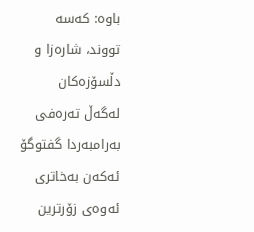باوه‌: که‌سه‌ تووند، شاره‌زا و دڵسۆزه‌کان له‌گه‌ڵ ته‌ره‌فی به‌رامبه‌ردا گفتوگۆ ئه‌که‌ن به‌خاتری ئه‌وه‌ی زۆرترین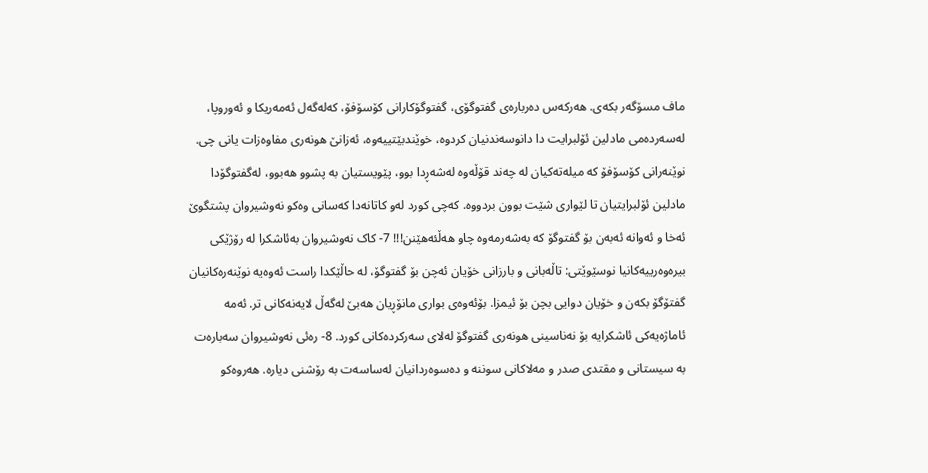ماف مسۆگه‌ر بکه‌ی. هه‌رکه‌س ده‌رباره‌ی گفتوگۆی، گفتوگۆکارانی کۆسۆفۆ، که‌له‌گه‌ل ئه‌مه‌ریکا و ئه‌وروپا، له‌سه‌رده‌می مادلین ئۆلبرایت دا دانوسه‌ندنیان کردوه‌، خوێندبێتییه‌وه‌، ئه‌زانێ هونه‌ری مفاوه‌زات یانی چی. نوێنه‌رانی کۆسۆفۆ که‌ میله‌ته‌کیان له‌ چه‌ند قۆڵه‌وه‌ له‌شه‌ڕدا بوو، پێویستیان به پشوو هه‌بوو، له‌گفتوگۆدا مادلین ئۆلبرایتیان تا لێواری شێت بوون بردووه‌. که‌چی کورد له‌و کاتانه‌دا که‌سانی وه‌کو نه‌وشیروان پشتگوێ ئه‌خا و ئه‌وانه‌ ئه‌به‌ن بۆ گفتوگۆ که‌ به‌شه‌رمه‌وه‌ چاو هه‌ڵئه‌هێنن!!! 7- کاک نه‌وشیروان به‌ئاشکرا له‌ رۆژێکی بیره‌وه‌رییه‌کانیا نوسێوێتی: تاڵه‌بانی و بارزانی خۆیان ئه‌چن بۆ گفتوگۆ، له‌ حاڵێکدا راست ئه‌وه‌یه‌ نوێنه‌ره‌کانیان گفتۆگۆ بکه‌ن و خۆیان دوایی بچن بۆ ئیمزا. بۆئه‌وه‌ی بواری مانۆڕیان هه‌بێ له‌گه‌ڵ لایه‌نه‌کانی تر. ئه‌مه‌ ئاماژه‌یه‌کی ئاشکرایه‌ بۆ نه‌ناسینی هونه‌ری گفتوگۆ له‌لای سه‌رکرده‌کانی کورد. 8- ره‌ئی نه‌وشیروان سه‌باره‌ت به‌ سیستانی و مقتدی صدر و مه‌لاکانی سوننه‌ و ده‌سوه‌ردانیان له‌ساسه‌ت به‌ رۆشنی دیاره‌. هه‌روه‌کو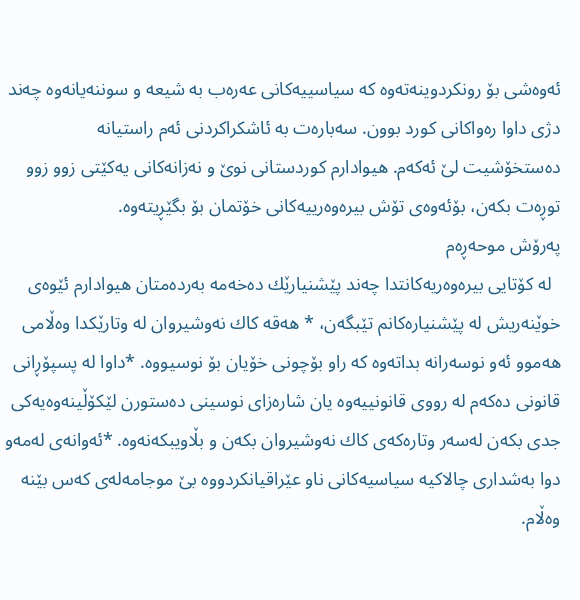ئه‌وه‌شی بۆ رونکردوینه‌ته‌وه‌ که‌ سیاسییه‌کانی عه‌ره‌ب به‌ شیعه‌ و سوننه‌یانه‌وه‌ چه‌ند دژی داوا ره‌واکانی کورد بوون. سه‌باره‌ت به‌ ئاشکراکردنی ئه‌م راستیانه‌ ده‌ستخۆشیت لێ ئه‌که‌م. هیوادارم کوردستانی نوێ و نه‌زانه‌کانی یه‌کێتی زوو زوو توڕه‌ت بکه‌ن، بۆئه‌وه‌ی تۆش بیره‌وه‌رییه‌کانی خۆتمان بۆ بگێڕیته‌وه‌.
په‌رۆش موحه‌ڕه‌م
  له‌ كۆتایی‌ بیره‌وه‌ریه‌كانتدا چه‌ند پێشنیارێك ده‌خه‌مه‌ به‌رده‌متان هیوادارم ئێوه‌ی‌ خوێنه‌ریش له‌ پێشنیاره‌كانم تێبگه‌ن، * هه‌قه‌ كاك نه‌وشیروان له‌ وتارێكدا وه‌ڵامی‌ هه‌موو ئه‌و نوسه‌رانه‌ بداته‌وه‌ كه‌ راو بۆچونی‌ خۆیان بۆ نوسیووه‌. *داوا له‌ پسپۆڕانی‌ قانونی‌ ده‌كه‌م له‌ رووی‌ قانونییه‌وه‌ یان شاره‌زای‌ نوسینی‌ ده‌ستورن لێكۆڵینه‌وه‌یه‌كی‌ جدی‌ بكه‌ن له‌سه‌ر وتاره‌كه‌ی‌ كاك نه‌وشیروان بكه‌ن و بڵاویبكه‌نه‌وه‌. *ئه‌وانه‌ی‌ له‌مه‌و دوا به‌شداری‌ چالاكیه‌ سیاسیه‌كانی‌ ناو عێراقیانكردووه‌ بێ‌ موجامه‌له‌ی‌ كه‌س بێنه‌ وه‌ڵام.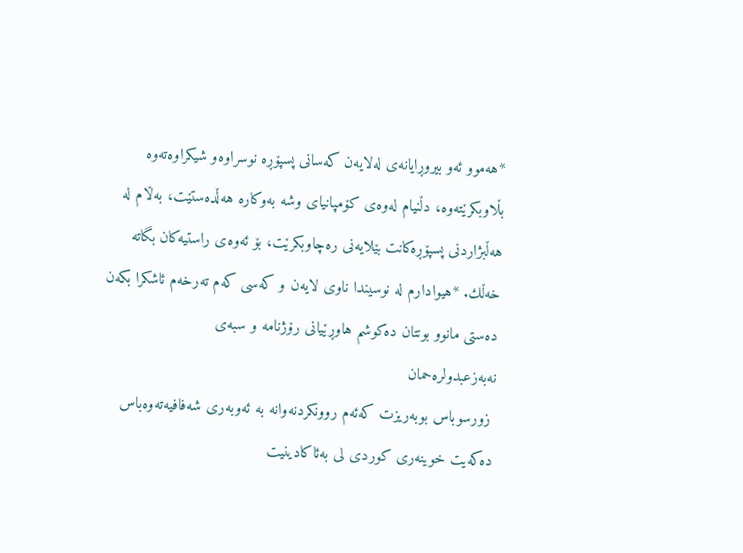*هه‌موو ئه‌و بیروڕایانه‌ی‌ له‌لایه‌ن كه‌سانی‌ پسپۆڕه‌ نوسراوه‌و شیكراوه‌ته‌وه‌ بڵاوبكرێته‌وه‌، دڵنیام له‌وه‌ی‌ كۆمپانیای‌ وشه‌ به‌وكاره‌ هه‌ڵده‌ستێت، به‌ڵام له‌ هه‌ڵبژاردنی‌ پسپۆڕه‌كانت بێلایه‌نی‌ ره‌چاوبكرێت، بۆ ئه‌وه‌ی‌ راستیه‌كان بگاته‌ خه‌ڵك. *هیوادارم له‌ نوسیندا ناوی‌ لایه‌ن و كه‌سی‌ كه‌م ته‌رخه‌م ئاشكرا بكه‌ن ده‌ستی‌ مانوو بونتان ده‌كوشم هاوڕێیانی‌ رۆژنامه‌ و سبه‌ی‌
نه‌به‌زعبدولره‌حمان
 زورسوباس بوبه‌ریزت كه‌ئه‌م روونكردنه‌وانه‌ به‌ ئه‌وبه‌ری‌ شه‌فافیه‌ته‌وه‌باس ده‌كه‌یت خوینه‌ری‌ كوردی‌ لی به‌ئاكادینیت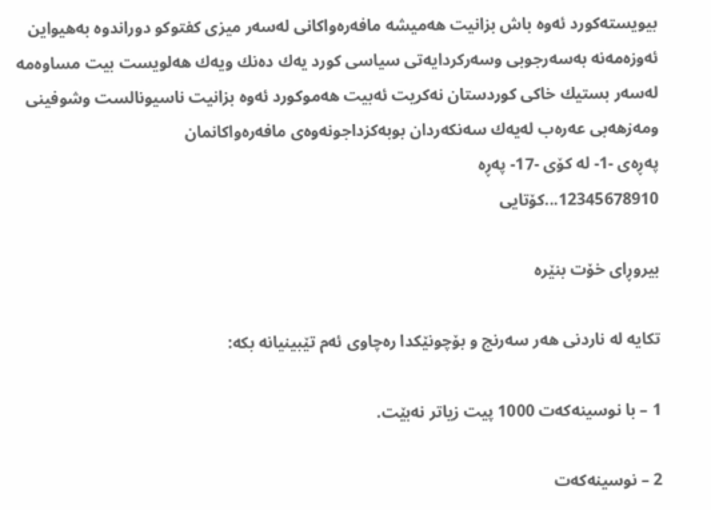بیویسته‌كورد ئه‌وه‌ باش بزانیت هه‌میشه‌ مافه‌ره‌واكانی‌ له‌سه‌ر میزی‌ كفتوكو دوراندوه‌ به‌هیواین ئه‌وزه‌مه‌نه‌ به‌سه‌رجوبی‌ وسه‌ركردایه‌تی‌ سیاسی‌ كورد یه‌ك ده‌نك ویه‌ك هه‌لویست بیت مساوه‌مه‌ له‌سه‌ر بستیك خاكی‌ كوردستان نه‌كریت ئه‌بیت هه‌موكورد ئه‌وه‌ بزانیت ناسیونالست وشوفینی‌ ومه‌زهه‌بی‌ عه‌ره‌ب له‌یه‌ك سه‌نكه‌ردان بوبه‌كزداجونه‌وه‌ی‌ مافه‌ره‌واكانمان
په‌ڕه‌ی -1- له‌ کۆی -17- په‌ڕه‌
12345678910...کۆتایی

بیروڕای خۆت بنێره‌

تکایه‌ له‌ ناردنی هه‌ر سه‌رنج و بۆچونێکدا ره‌چاوی ئه‌م تێبینیانه‌ بکه‌:

1 – با نوسینه‌که‌ت 1000 پیت زیاتر نه‌بێت.

2 – نوسینه‌که‌ت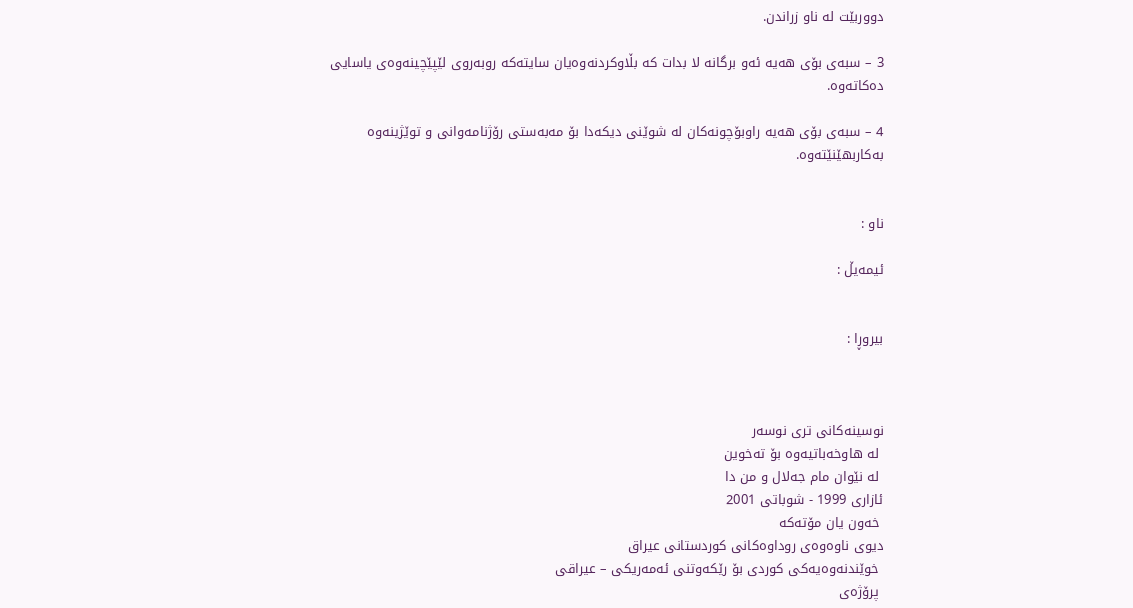دووربێت له‌ ناو زراندن.

3 – سبه‌ی بۆی هه‌یه‌ ئه‌و برگانه‌ لا بدات که‌ بڵاوکردنه‌وه‌یان سایته‌که‌ روبه‌روی لێپێچینه‌وه‌ی یاسایی ده‌کاته‌وه‌.

4 – سبه‌ی بۆی هه‌یه‌ راوبۆچونه‌کان له‌ شوێنی دیکه‌دا بۆ مه‌به‌ستی رۆژنامه‌وانی و توێژینه‌وه‌ به‌کاربهێنێته‌وه‌.


ناو :

ئیمه‌یڵ :


بیروڕا :



نوسینه‌کانی تری نوسه‌ر
 له‌ هاوخه‌باتیه‌وه‌ بۆ ته‌خوین
 له‌ نێوان مام جه‌لال و من دا
ئازاری 1999 - شوباتی 2001
 خه‌ون یان مۆته‌که‌
دیوی ناوه‌وه‌ی روداوه‌کانی کوردستانی عیراق
 خوێندنه‌وه‌یه‌کی کوردی‌ بۆ رێکه‌وتنی ئه‌مه‌ریکی – عیراقی
 پرۆژه‌ی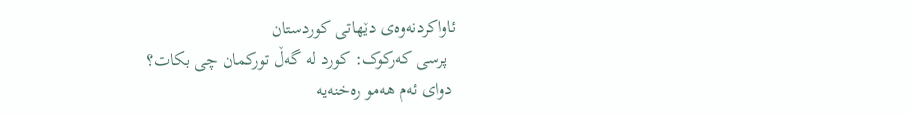ئاواکردنه‌وه‌ی دێهاتی کوردستان
  پرسی که‌رکوک: کورد له‌ گه‌ڵ تورکمان چی بکات؟
 دوای ئه‌م هه‌مو ره‌خنه‌یه‌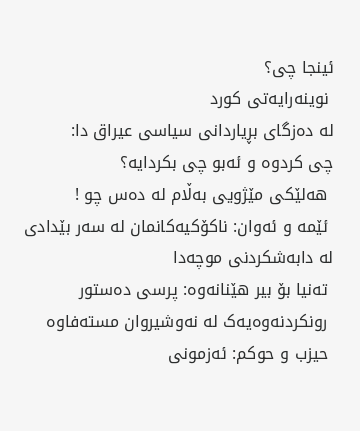ئینجا چی؟
 نوینه‌رایه‌تی کورد
له‌ ده‌زگای بڕیاردانی سیاسی عیراق دا:
چی کردوه‌ و ئه‌بو چی بکردایه‌؟
 هه‌لێكی مێژویی به‌ڵام له‌ ده‌س چو !
 ئێمه‌ و ئه‌وان: ناکۆکیه‌کانمان له‌ سه‌ر بێدادی له‌ دابه‌شکردنی موچه‌دا
 ته‌نیا بۆ بیر هێنانه‌وه‌: پرسی ده‌ستور
 رونکردنه‌وه‌یه‌ک له‌ نه‌وشیروان مسته‌فاوه‌
 حیزب و حوکم: ئه‌زمونی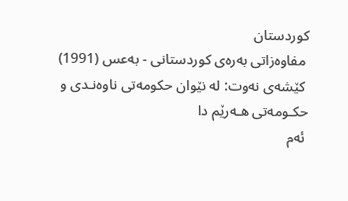کوردستان
 مفاوه‌زاتی به‌ره‌ی کوردستانی - به‌عس (1991)
 کێشه‌ی نه‌وت: له‌ نێوان حکومه‌تی ناوه‌نـدی و حکـومه‌تی هـه‌رێم دا
 ئه‌م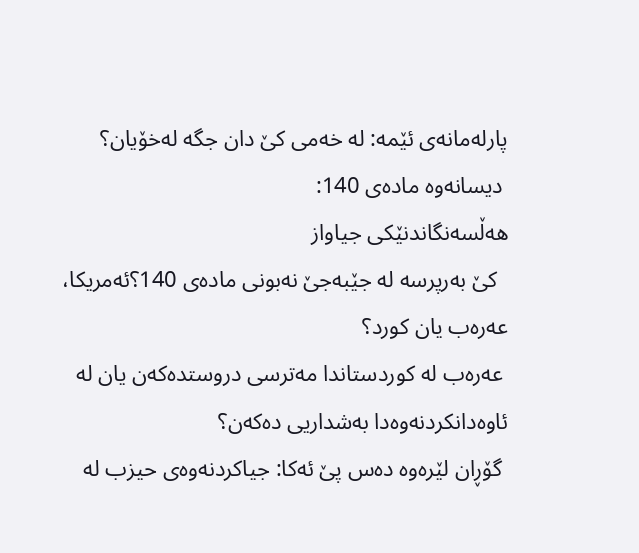پارله‌مانه‌ی ئێمه‌: له‌ خه‌می کێ دان جگه‌ له‌خۆیان؟
 دیسانه‌وه‌ ماده‌ی 140:
هه‌ڵسه‌نگاندنێکی جیاواز
  كێ به‌‌رپرسه‌‌ له‌‌ جێبه‌‌جێ نه‌‌بونی ماده‌‌ی 140؟ئه‌‌مریكا، عه‌‌ره‌‌ب‌ یان كورد؟
 عه‌‌ره‌‌ب له‌‌ كوردستاندا مه‌‌ترسی دروستده‌‌كه‌‌ن یان له‌‌ ئاوه‌‌دانكردنه‌‌وه‌‌دا به‌‌شداریی ده‌‌كه‌‌ن؟
 گۆڕان لێره‌وه‌ ده‌س پێ ئه‌کا: جیاکردنه‌وه‌ی حیزب له‌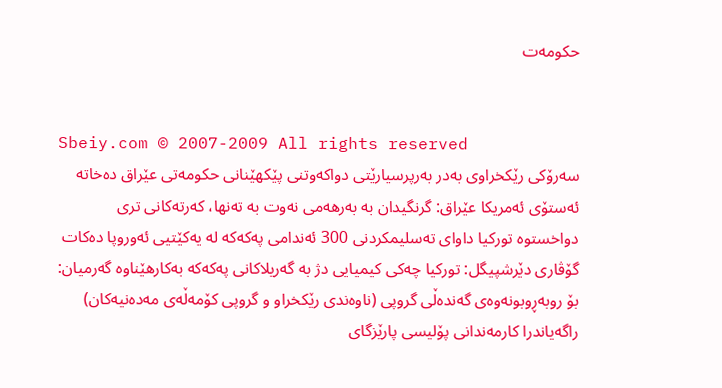حکومه‌ت


Sbeiy.com © 2007-2009 All rights reserved
سه‌رۆكی‌ رێكخراوی‌ به‌در به‌رپرسیارێتی‌ دواكه‌وتنی‌ پێكهێنانی‌ حكومه‌تی‌ عێراق ده‌خاته‌ ئه‌ستۆی‌ ئه‌مریكا عێراق: گرنگیدان به‌ به‌رهه‌می‌ نه‌وت به‌ ته‌نها، كه‌رته‌كانی‌ تری‌ دواخستوه‌ توركیا داوای‌ ته‌سلیمكردنی‌ 300 ئه‌ندامی‌ په‌كه‌كه‌ له‌ یه‌كێتیی ئه‌وروپا ده‌كات گۆڤاری دێرشپیگل: تورکیا چه‌کی کیمیایی دژ به‌ گه‌ریلاکانی‌ په‌كه‌كه‌ به‌کارهێناوه گه‌رمیان: بۆ روبه‌ڕوبونه‌وه‌ی‌ گه‌نده‌ڵی‌ گروپی‌ (ناوه‌ندی‌ رێكخراو و گروپی‌ كۆمه‌ڵه‌ی‌ مه‌ده‌نیه‌كان) راگه‌یاندرا كارمه‌ندانی‌ پۆلیسی‌ پارێزگای‌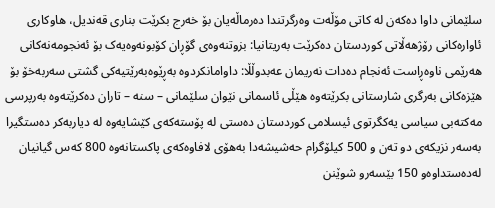سلێمانی‌ داوا ده‌كه‌ن له‌ كاتی‌ مۆڵه‌ت وه‌رگرتندا ده‌رماڵه‌یان بۆ خه‌رج بكرێت بناری‌ قه‌ندیل، هاوكاری‌ ئاواره‌كانی‌ رۆژهه‌ڵاتی‌ كوردستان ده‌كرێت به‌ریتانیا: بزوتنه‌وه‌ی گۆڕان کۆبونه‌وه‌یه‌ک بۆ ئەنجومەنەکانی هەرێمی ناوەڕاست ئه‌نجام ده‌دات نه‌ریمان عه‌بدوڵڵا: داوامانكردوه‌ به‌ڕێوه‌به‌رێتیه‌كی گشتی سه‌ربه‌خۆ بۆ هێزه‌كانی‌ به‌رگری شارستانی‌ بكرێته‌وه‌ هێڵی‌ ئاسمانی‌ نێوان سلێمانی‌ – سنه‌ – تاران ده‌كرێته‌وه‌ به‌رپرسی مه‌كته‌بی سیاسی یه‌كگرتوی ئیسلامی كوردستان ده‌ستی له پۆسته‌كه‌ی كێشایه‌وه له‌ دیاربه‌كر ده‌ستگیرا به‌سه‌ر نزیكه‌ی‌ دو ته‌ن و 500 كیلۆگرام حه‌شیشه‌دا به‌هۆی لافاوه‌كه‌ی پاكستانه‌وه‌ 800 كه‌س گیانیان له‌ده‌ستداوه‌‌و 150 بێسه‌ر‌و شوێنن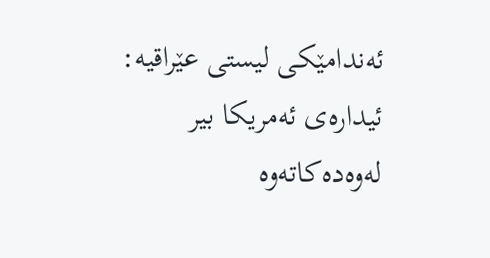ئه‌ندامێكی لیستی‌ عێراقیه‌: ئیداره‌ی‌ ئه‌مریكا بیر له‌وه‌ده‌كاته‌وه‌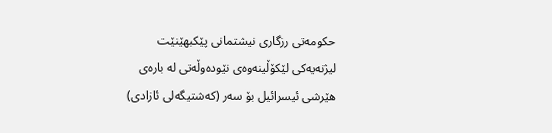حكومه‌تی رزگاری‌ نیشتمانی‌ پێكبهێنێت لیژنه‌یه‌كی لێكۆڵینه‌وه‌ی‌ نێوده‌وڵه‌تی له‌ باره‌ی‌ هێرشی ئیسرائیل بۆ سه‌ر (كه‌شتیگه‌لی‌ ئازادی‌)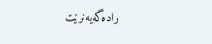راده‌گه‌یه‌نرێت